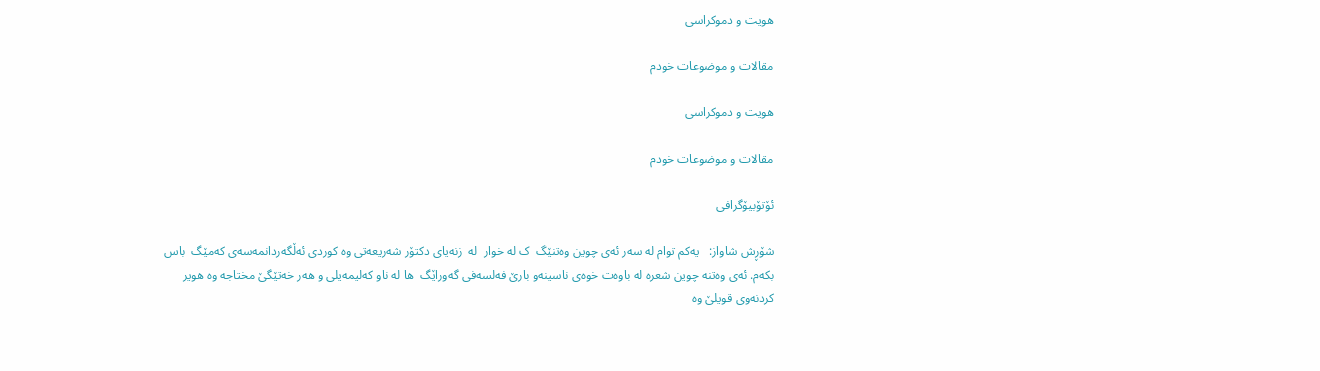هویت و دموکراسی

مقالات و موضوعات خودم

هویت و دموکراسی

مقالات و موضوعات خودم

ئۆتۆبیۆگرافى

شۆڕش شاواز:   یه‌کم توام له‌ سه‌ر ئه‌ى چوین وه‌تنێگ  ک له‌ خوار  له‌  زنه‌یاى دکتۆر شه‌ریعه‌تى وه‌ کوردى ئه‌ڵگه‌ردانمه‌سه‌ى که‌مێگ  باس بکه‌م. ئه‌ى وه‌تنه‌ چوین شعره‌ له‌ باوه‌ت خوه‌ى ناسینه‌و بارێ فه‌لسه‌فى گه‌وراێگ  ها له‌ ناو که‌لیمه‌یلى و هه‌ر خه‌تێگێ مختاجه‌ وه‌ هویر کردنه‌وى قویلێ وه‌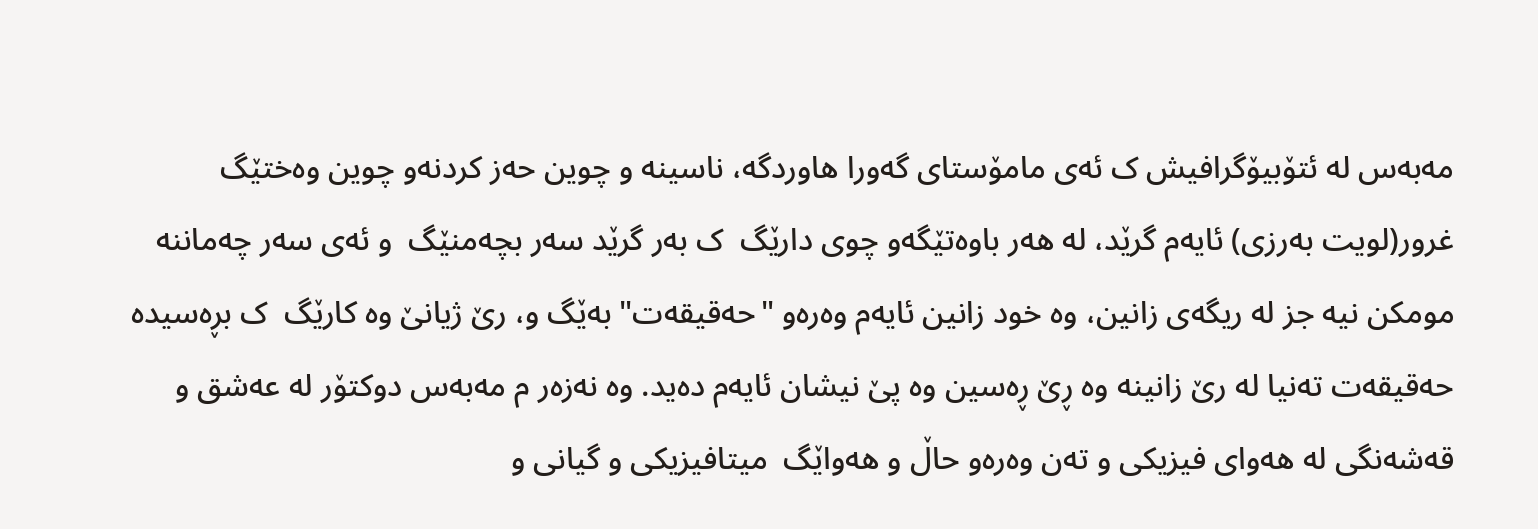مه‌به‌س له‌ ئتۆبیۆگرافیش ک ئه‌ى مامۆستاى گه‌ورا هاوردگه‌، ناسینه‌ و چوین حه‌ز کردنه‌و چوین وه‌ختێگ  غرور(لویت به‌رزى) ئایه‌م گرێد، له‌ هه‌ر باوه‌تێگه‌و چوى دارێگ  ک به‌ر گرێد سه‌ر بچه‌منێگ  و ئه‌ى سه‌ر چه‌ماننه‌ مومکن نیه‌ جز له‌ ریگه‌ى زانین، وه‌ خود زانین ئایه‌م وه‌ره‌و "حه‌قیقه‌ت" به‌ێگ و، رێ ژیانێ وه‌ کارێگ  ک بڕه‌سیده‌ حه‌قیقه‌ت ته‌نیا له‌ رێ زانینه‌ وه‌ ڕێ ڕه‌سین وه‌ پێ نیشان ئایه‌م ده‌ید. وه‌ نه‌زه‌ر م مه‌به‌س دوکتۆر له‌ عه‌شق و قه‌شه‌نگى له‌ هه‌واى فیزیکى و ته‌ن وه‌ره‌و حاڵ و هه‌واێگ  میتافیزیکى و گیانى و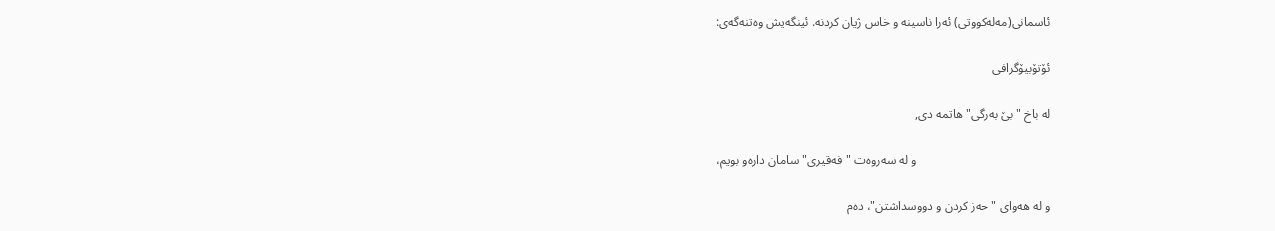ئاسمانى(مه‌له‌کووتى) ئه‌را ناسینه‌ و خاس ژیان کردنه‌. ئینگه‌یش وه‌تنه‌گه‌ى:

ئۆتۆبیۆگرافى

له‌ باخ "بێ به‌رگى" هاتمه‌ دى,

                                           و له‌ سه‌روه‌ت "فه‌قیرى" سامان داره‌و بویم،

و له‌ هه‌واى "حه‌ز کردن و دووسداشتن"، ده‌م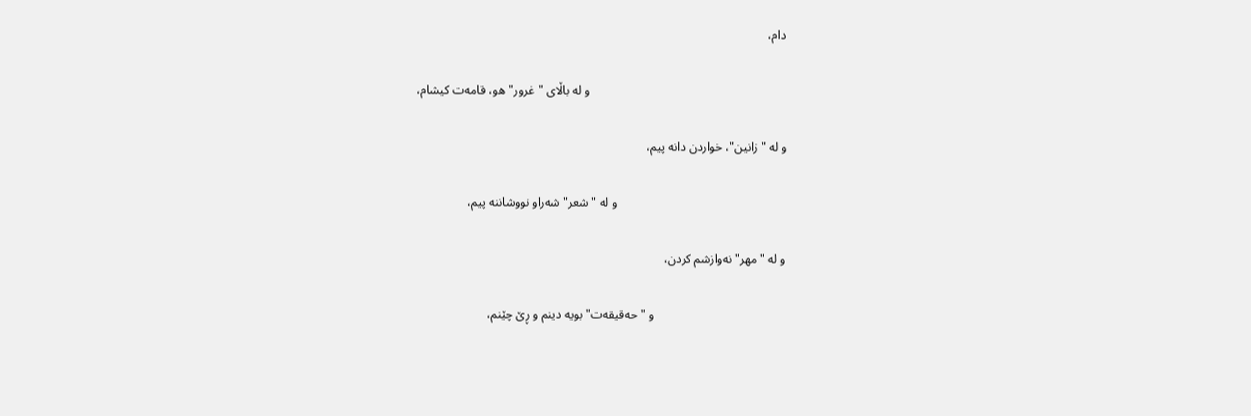دام،

                                                               و له‌ باڵاى "غرور"ه‌و، قامه‌ت کیشام،

و له‌ "زانین"، خواردن دانه‌ پیم،

                                                      و له‌ "شعر" شه‌راو نووشاننه‌ پیم،

و له‌ "مهر" نه‌وازشم کردن،

                                          و "حه‌قیقه‌ت" بویه‌ دینم و ڕێ چێنم،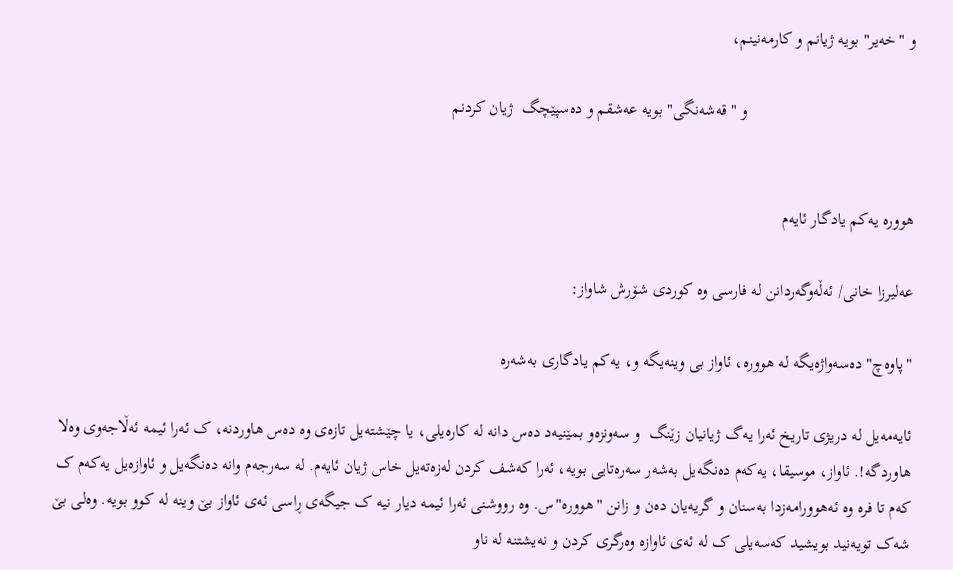و "خه‌یر" بویه‌ ژیانم و کارمه‌نینم،

                                       و "قه‌شه‌نگى" بویه‌ عه‌شقم و ده‌سپێچگ  ژیان کردنم


هووره‌ یه‌کم یادگار ئایه‌م

عه‌لیرزا خانى/ ئه‌ڵه‌وگه‌ردانن له‌ فارسى وه‌ کوردى شۆرش شاواز:

"پاوه‌چ" ده‌سه‌واژه‌یگه‌ له‌ هووره‌، ئاواز بى وینه‌یگه‌ و، یه‌کم یادگارى به‌شه‌ره‌

ئایه‌مه‌یل له‌ دریژى تاریخ ئه‌را یه‌گ ژیانیان زێنگ  و سه‌ونزه‌و بمێنیه‌د ده‌س دانه‌ له‌ کاره‌یلى، یا چێشته‌یل تازه‌ى وه‌ ده‌س هاوردنه‌، ک ئه‌را ئیمه‌ ئه‌ڵاجه‌وى وه‌لا هاوردگه‌!. ئاواز، موسیقا، یه‌که‌م ده‌نگه‌یل به‌شه‌ر سه‌ره‌تایى بویه‌، ئه‌را که‌شف کردن له‌زه‌ته‌یل خاس ژیان ئایه‌م. له‌ سه‌رجه‌م وانه‌ ده‌نگه‌یل و ئاوازه‌یل یه‌که‌م ک که‌م تا فره‌ وه‌ ئه‌هوورامه‌زدا به‌سنان و گریه‌یان ده‌ن و زانن "هووره‌"س. وه‌ رووشنى ئه‌را ئیمه‌ دیار نیه‌ ک جیگه‌ى ڕاسى ئه‌ى ئاواز بێ وینه‌ له‌ کوو بویه‌. وه‌لى بێ شه‌ک تویه‌نید بویشید که‌سه‌یلى ک له‌ ئه‌ى ئاوازه‌ وه‌رگرى کردن و نه‌یشتنه‌ له‌ ناو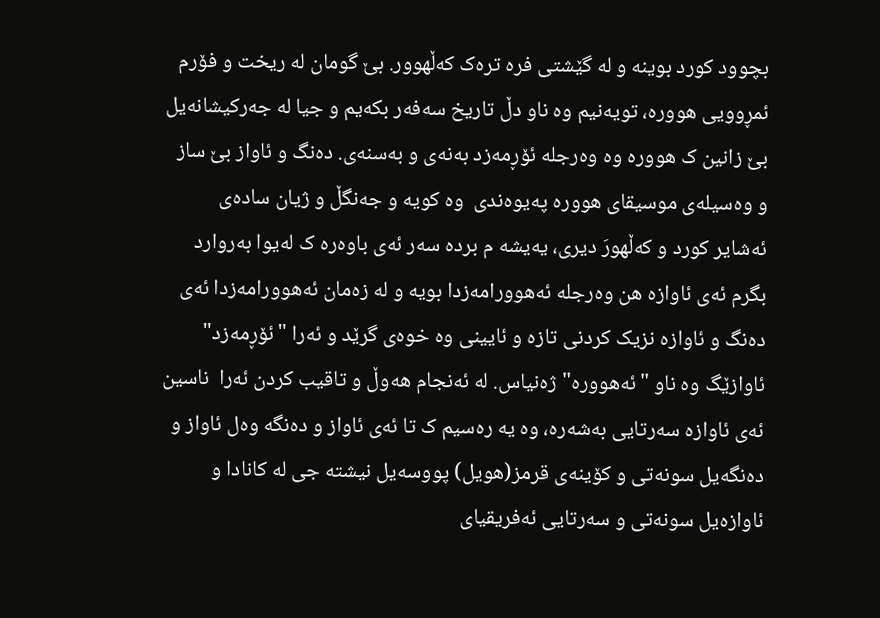بچوود کورد بوینه‌ و له‌ گێشتى فره‌ تره‌ک که‌ڵهوور. بێ گومان له‌ ریخت و فۆرم ئمڕوویى هووره‌، تویه‌نیم وه‌ ناو دڵ تاریخ سه‌فه‌ر بکه‌یم و جیا له‌ جه‌رکیشانه‌یل بێ زانین ک هووره‌ وه‌ وه‌رجله‌ ئۆڕمه‌زد به‌نه‌ى و به‌سنه‌ى. ده‌نگ و ئاواز بێ ساز و وه‌سیله‌ى موسیقاى هووره‌ په‌یوه‌ندى  وه‌ کویه‌ و جه‌نگڵ و ژیان ساده‌ى ئه‌شایر کورد و که‌ڵهورَ دیرى، یه‌یشه‌ م برده‌ سه‌ر ئه‌ى باوه‌ره‌ ک له‌یوا به‌روارد بگرم ئه‌ى ئاوازه‌ هن وه‌رجله‌ ئه‌هوورامه‌زدا بویه‌ و له‌ زه‌مان ئه‌هوورامه‌زدا ئه‌ى ده‌نگ و ئاوازه‌ نزیک کردنى تازه‌ و ئایینى وه‌ خوه‌ى گرێد و ئه‌را "ئۆڕمه‌زد" ئاوازێگ وه‌ ناو "ئه‌هووره‌" ژه‌نیاس. له‌ ئه‌نجام هه‌وڵ و تاقیب کردن ئه‌را  ناسین ئه‌ى ئاوازه‌ سه‌رتایى به‌شه‌ره‌، وه‌ یه‌ ره‌سیم ک تا ئه‌ى ئاواز و ده‌نگه‌ وه‌ل ئاواز و ده‌نگه‌یل سونه‌تى و کۆینه‌ى قرمز(هویل) پووسه‌یل نیشته‌ جى له‌ کانادا و ئاوازه‌یل سونه‌تى و سه‌رتایى ئه‌فریقیاى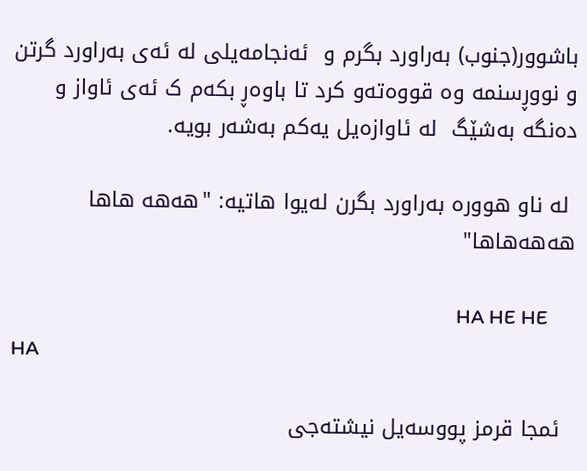باشوور(جنوب) به‌راورد بگرم و  ئه‌نجامه‌یلى له‌ ئه‌ى به‌راورد گرتن و نووڕسنمه‌ وه‌ قووه‌ته‌و کرد تا باوه‌ڕ بکه‌م ک ئه‌ى ئاواز و ده‌نگه‌ به‌شێگ  له‌ ئاوازه‌یل یه‌کم به‌شه‌ر بویه‌.

 له‌ ناو هووره‌ به‌راورد بگرن له‌یوا هاتیه‌: "هه‌هه‌ هاها هه‌هه‌هاها"

                                                                                         HA HE HE HA

  ئمجا قرمز پووسه‌یل نیشته‌جى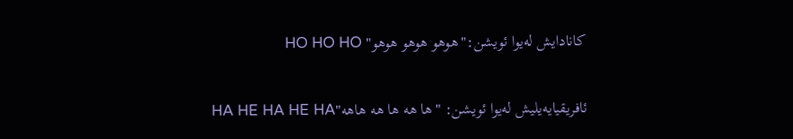کانادایش له‌یوا ئویشن:"هوهو هوهو هوهو" HO HO HO

ئافریقیایه‌یلیش له‌یوا ئویشن: "ها هه‌ ها هه‌ هاهه‌"HA HE HA HE HA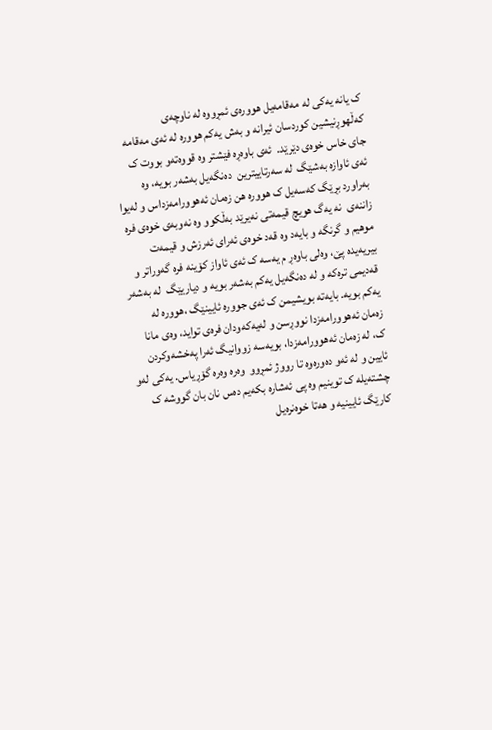ک یانه‌ یه‌کى له‌ مه‌قامه‌یل هووره‌ى ئمڕووه‌ له‌ ناوچه‌ى که‌ڵهوڕنیشین کوردسان ئیرانه‌ و به‌ش یه‌کم هووره‌ له‌ ئه‌ى مه‌قامه‌ جاى خاس خوه‌ى دێرێد.  ئه‌ى باوه‌ڕه‌ فێشتر وه‌ قووه‌ته‌و بووت ک ئه‌ى ئاوازه‌ به‌شێگ  له‌ سه‌رتاییترین  ده‌نگه‌یل به‌شه‌ر بویه‌، وه‌ به‌راورد بڕێگ که‌سه‌یل ک هووره‌ هن زه‌مان ئه‌هوورامه‌زداس و له‌یوا زاننه‌ى  نه‌ یه‌گ هویچ قیمه‌تى نه‌یرێد به‌ڵکوو وه‌ نه‌وبه‌ى خوه‌ى فره‌ موهیم و گرنگه‌ و بایه‌د وه‌ قه‌د خوه‌ى ئه‌راى ئه‌رزش و قیمه‌ت بیریه‌یده‌ پێ، وه‌لى باوه‌ڕ م یه‌سه‌ ک ئه‌ى ئاواز کۆینه‌ فره‌ گه‌وراتر و قه‌دیمى تره‌که‌ و له‌ ده‌نگه‌یل یه‌کم به‌شه‌ر بویه‌ و دیاریێگ  له‌ به‌شه‌ر یه‌کم بویه‌. بایه‌ته‌ بویشیمن ک ئه‌ى جووره‌ ئایینێگ ،هووره‌ له‌ زه‌مان ئه‌هوورامه‌زدا نووڕسن و له‌یه‌که‌ودان فره‌ى تواید، وه‌ى مانا ک، له‌ زه‌مان ئه‌هوورامه‌زدا، بویه‌سه‌ زووانیگ ئه‌را په‌خشه‌وکردن ئایین و له‌ ئه‌و ده‌وره‌وه‌ تا رووژ ئمڕوو  وه‌ره‌ وه‌ره‌ گۆڕیاس. یه‌کى له‌و چشته‌یله‌ ک توینیم وه‌ پى ئه‌شاره‌ بکه‌یم ده‌س نان بان گووشه‌ ک کارێگ ئایینیه‌ و هه‌تا خوه‌نره‌یل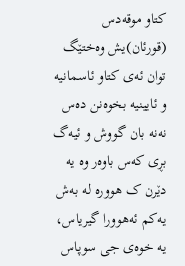کتاو موقه‌دس (قورئان)یش وه‌ختێگ توان ئه‌ى کتاو ئاسمانیه‌ و ئایینیه‌ بخوه‌نن ده‌س نه‌نه‌ بان گووش و ئیه‌گ بڕى که‌س باوه‌ر وه‌ یه‌ دێرن ک هووره‌ له‌ به‌ش یه‌کم ئه‌هوورا گیریاس، یه‌ خوه‌ى جى سوپاس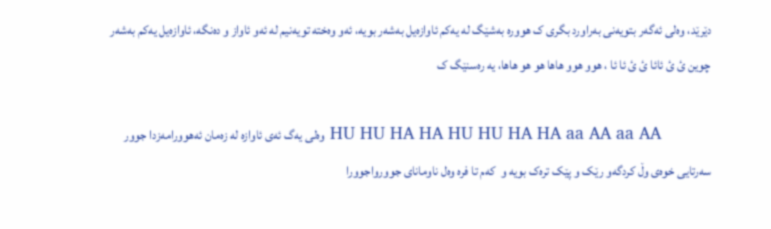دێرێد، وه‌لى ئه‌گه‌ر بتویه‌نى به‌راورد بگرى ک هووره‌ به‌شێگ له‌ یه‌کم ئاوازه‌یل به‌شه‌ر بویه‌، ئه‌و وه‌خته‌ تویه‌نیم له‌ ئه‌و ئاواز و ده‌نگه‌، ئاوازه‌یل یه‌کم به‌شه‌ر چوین ئ ئ ئائا ئ ئ ئا ئا ، هوو هوو هاها هو هو هاها، یه‌ ره‌سنێگ ک

          HU HU HA HA HU HU HA HA aa AA aa AA وه‌لى یه‌گ ئه‌ى ئاوازه‌ له‌ زه‌مان ئه‌هوورامه‌زدا جوور سه‌رتایى خوه‌ى وڵ کردگه‌و رێک و پێک تره‌ک بویه‌ و  که‌م تا فره‌ وه‌ل ناوماناى جوورواجوورا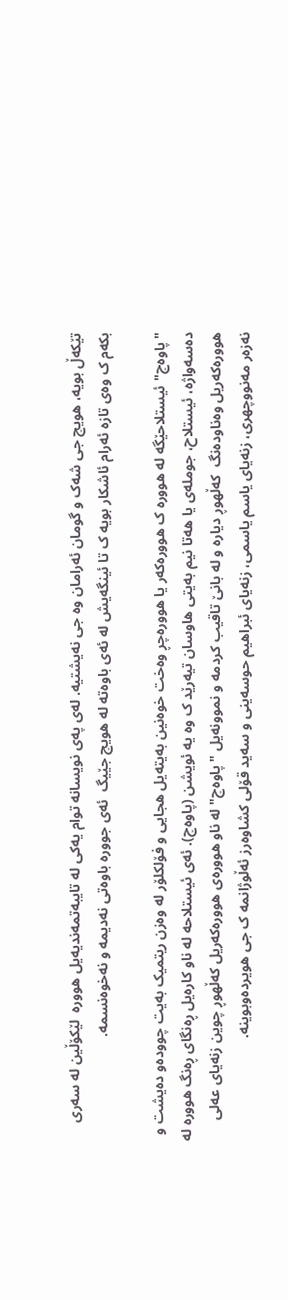تێکه‌ڵ بویه‌، هویچ جى شه‌ک و گومان ئه‌رامان وه‌ جى نه‌یشتیه‌. له‌ى په‌ى نویسانه‌ توام یه‌کى له‌ تایبه‌تمه‌ندیه‌یل هووره‌  لێکۆڵین له‌ سه‌رى بکه‌م ک وه‌ى تازه‌ ئه‌رام ئاشکار بویه‌ ک تا ئینگه‌یش له‌ ئه‌ى باوه‌ته‌ له‌ هویچ جێیگ  ئه‌ى جووره‌ باوه‌تى نه‌دیمه‌ و نه‌خوه‌نسمه‌.

"پاوه‌چ" ئیستلاحێگه‌ له‌ هووره‌ ک هووره‌که‌ر یا هووره‌چڕ وه‌خت خوه‌نین به‌یته‌یل هجایى و فۆلکلۆر له‌ وه‌زن ریتمیک به‌یت چووده‌و ده‌یشت و ده‌سه‌واژه‌، ئیستلاح، جومله‌ى یا هه‌تا نیم به‌یتى هاوسان تیه‌رێد ک وه‌ یه‌ ئویشن (پاوه‌چ). ئه‌ى ئیستلاحه‌ له‌ ناو کاره‌یل ڕه‌نگاى ڕه‌نگ هووره‌ له‌ هووره‌که‌ریل وه‌ناوده‌نگ  که‌ڵهوڕ دیاره‌ و له‌ بانێ تاقیب کردمه‌ و نموونه‌یل "پاوه‌چ" له‌ ناو هووره‌ى هووره‌که‌ریل که‌ڵهوڕ چوین زنه‌یاى عه‌لى نه‌زه‌ر مه‌نووچهرى، زنه‌یاى یاسم یاسمى، زنه‌یاى ئبراهیم حوسه‌ینى و سه‌ید قۆلى کشاوه‌رز ئه‌ڵوژانمه‌ ک جى هویرده‌وبوینه‌.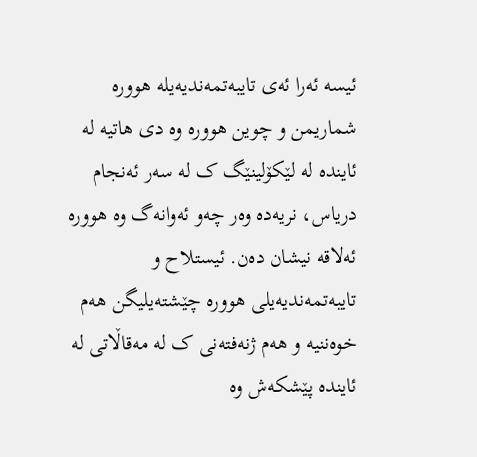ئیسه‌ ئه‌را ئه‌ى تایبه‌تمه‌ندیه‌یله‌ هووره‌ شماریمن و چوین هووره‌ وه‌ دى هاتیه‌ له‌ ئاینده‌ له‌ لێکۆلینێگ ک له‌ سه‌ر ئه‌نجام دریاس، نریه‌ده‌ وه‌ر چه‌و ئه‌وانه‌گ وه‌ هووره‌ ئه‌لاقه‌ نیشان ده‌ن. ئیستلاح و تایبه‌تمه‌ندیه‌یلى هووره‌ چێشته‌یلیگن هه‌م خوه‌ننیه‌ و هه‌م ژنه‌فته‌نى ک له‌ مه‌قاڵاتى له‌ ئاینده‌ پێشکه‌ش وه‌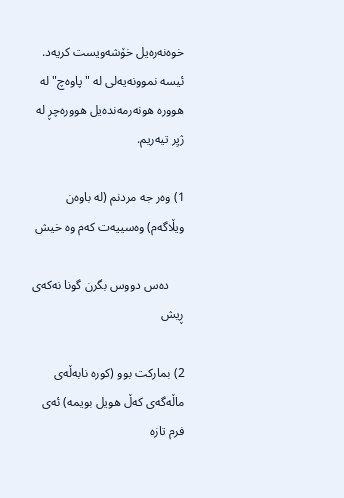خوه‌نه‌ره‌یل خۆشه‌ویست کریه‌د. ئیسه‌ نموونه‌یه‌لى له‌ "پاوه‌چ" له‌ هووره‌ هونه‌رمه‌نده‌یل هووره‌چڕ له‌ ژیِر تیه‌ریم.

1) وه‌ر جه‌ مردنم (له‌ باوه‌ن ویڵاگه‌م) وه‌سییه‌ت که‌م وه‌ خیش

     ده‌س دووس بگرن گونا نه‌که‌ى ڕیش

2) بمارکت بوو (کوره‌ نابه‌ڵه‌ى ماڵه‌گه‌ى که‌ڵ هویل بویمه‌) ئه‌ى فرم تازه‌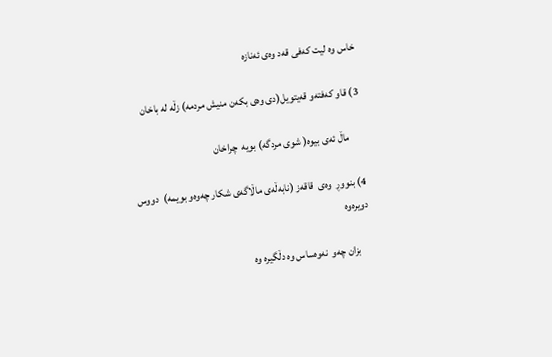خاس وه‌ لیت که‌فى قه‌د وه‌ى ئه‌نازه‌

3) قاو که‌فته‌و قه‌یتویل(دى وه‌ى بکه‌ن منیش مردمه‌) زڵه‌ له‌ باخان

      ماڵ ئه‌ى بیوه‌( شوى مردگه‌) بویه‌  چراخان

4) بنووڕ  وه‌ى  قاقه‌ز (نابه‌ڵه‌ى ماڵاگه‌ى شکار چه‌وه‌و بویمه‌)  دووس  دویره‌وه‌

     بزان چه‌و  نه‌وه‌ساس وه‌ دڵگیره‌ وه‌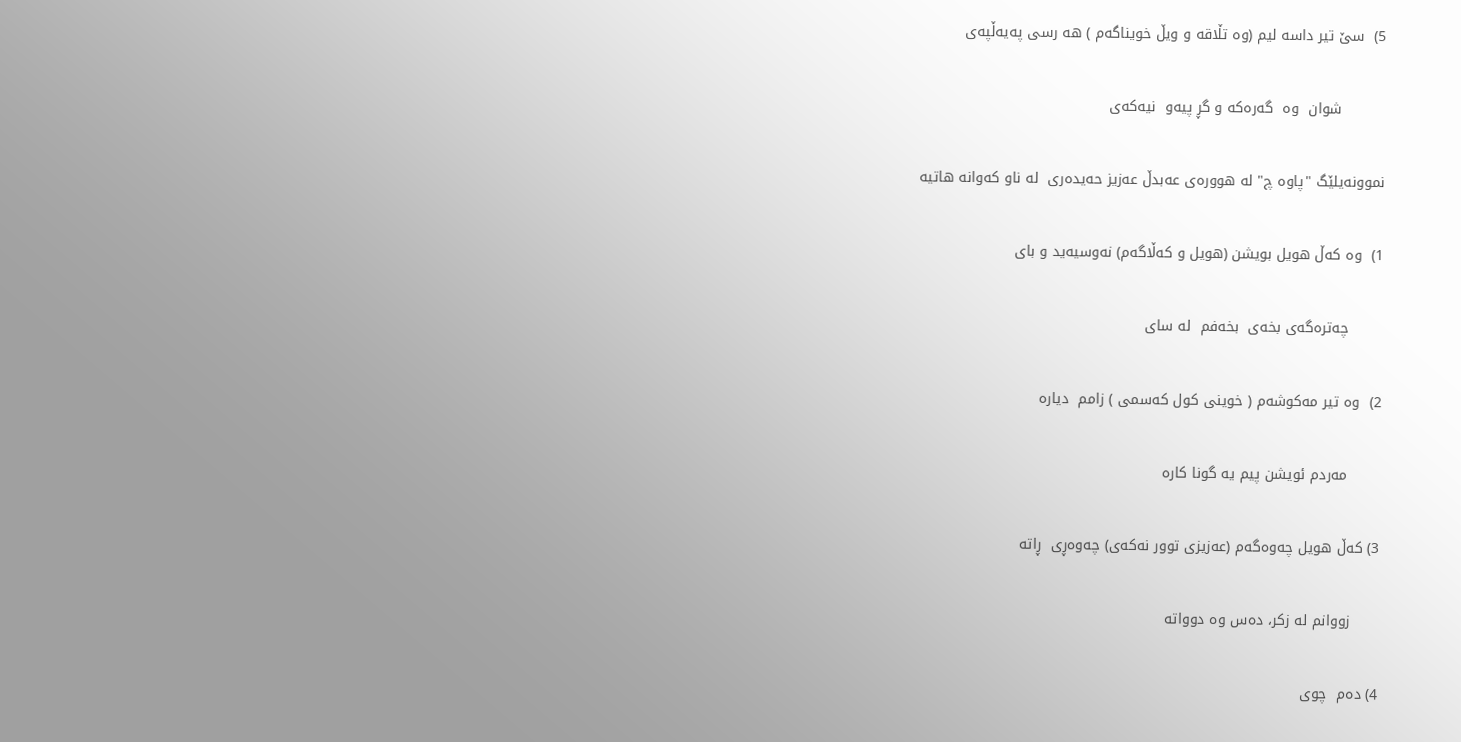5)  سێ تیر داسه‌ لیم (وه‌ تڵاقه‌ و ویڵ خویناگه‌م ) هه‌ رسى په‌یه‌ڵپه‌ى

         شوان  وه‌  گه‌ره‌که‌ و گڕ پیه‌و  نیه‌که‌ى

نموونه‌یلێگ "پاوه‌ چ" له‌ هووره‌ى عه‌بدڵ عه‌زیز حه‌یده‌رى  له‌ ناو که‌وانه‌ هاتیه‌

1)  وه‌ که‌ڵ هویل بویشن (هویل و که‌ڵاگه‌م) نه‌وسیه‌ید و باى

       چه‌تره‌گه‌ى بخه‌ى  بخه‌فم  له‌ ساى

2)  وه‌ تیر مه‌کوشه‌م ( خوینى کول که‌سمى ) زامم  دیاره‌

       مه‌ردم ئویشن پیم یه‌ گونا کاره‌

3) که‌ڵ هویل چه‌وه‌گه‌م (عه‌زیزى توور نه‌که‌ى) چه‌وه‌ڕى  ڕاته‌

      زووانم له‌ زکر، ده‌س وه‌ دوواته‌

4) ده‌م  چوى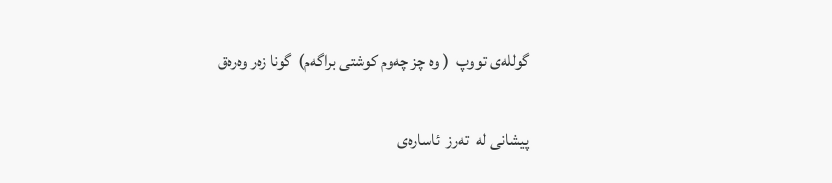گولله‌ى تووپ  ( وه‌ چز چه‌وم کوشتى براگه‌م)  گونا زه‌ر وه‌ره‌ق

پیشانى له‌  ته‌رز  ئاساره‌ى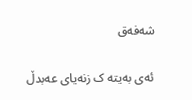شه‌فه‌ق

 ئه‌ى به‌یته‌ ک زنه‌یاى عه‌بدڵ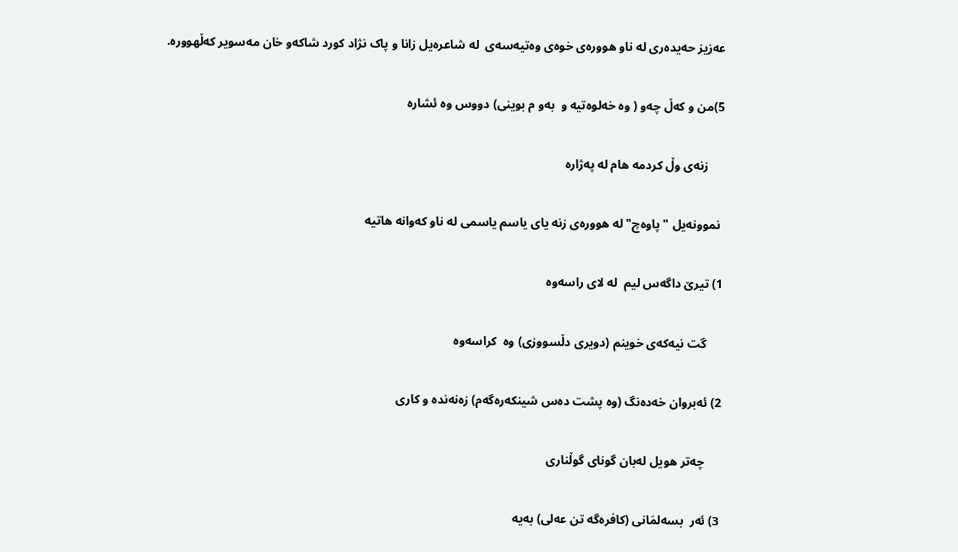عه‌زیز حه‌یده‌رى له‌ ناو هووره‌ى خوه‌ى وه‌تیه‌سه‌ى  له‌ شاعره‌یل زانا و پاک نژاد کورد شاکه‌و خان مه‌سویر که‌ڵهووره‌.

5)من و که‌ڵ چه‌و ( وه‌ خه‌لوه‌تیه‌ و  به‌و م بوینى) دووس وه‌ ئشاره‌

     زنه‌ى وڵ کردمه‌ هام له‌ په‌ژاره‌

 نموونه‌یل "پاوه‌چ" له‌ هووره‌ى زنه‌ یاى یاسم یاسمى له‌ ناو که‌وانه‌ هاتیه‌

1) تیرێ داگه‌س لیم  له‌ لاى راسه‌وه‌

     گت نیه‌که‌ى خوینم (دویرى دڵسووزى) وه‌  کراسه‌وه‌

2) ئه‌بروان خه‌ده‌نگ (وه‌ پشت ده‌س شینکه‌ره‌گه‌م) زه‌نه‌نده‌ و کارى

     چه‌تر هویل له‌بان گوناى گوڵنارى

3) ئه‌ر  بسه‌لمَانى (کافره‌گه‌ تن عه‌لى) به‌یه‌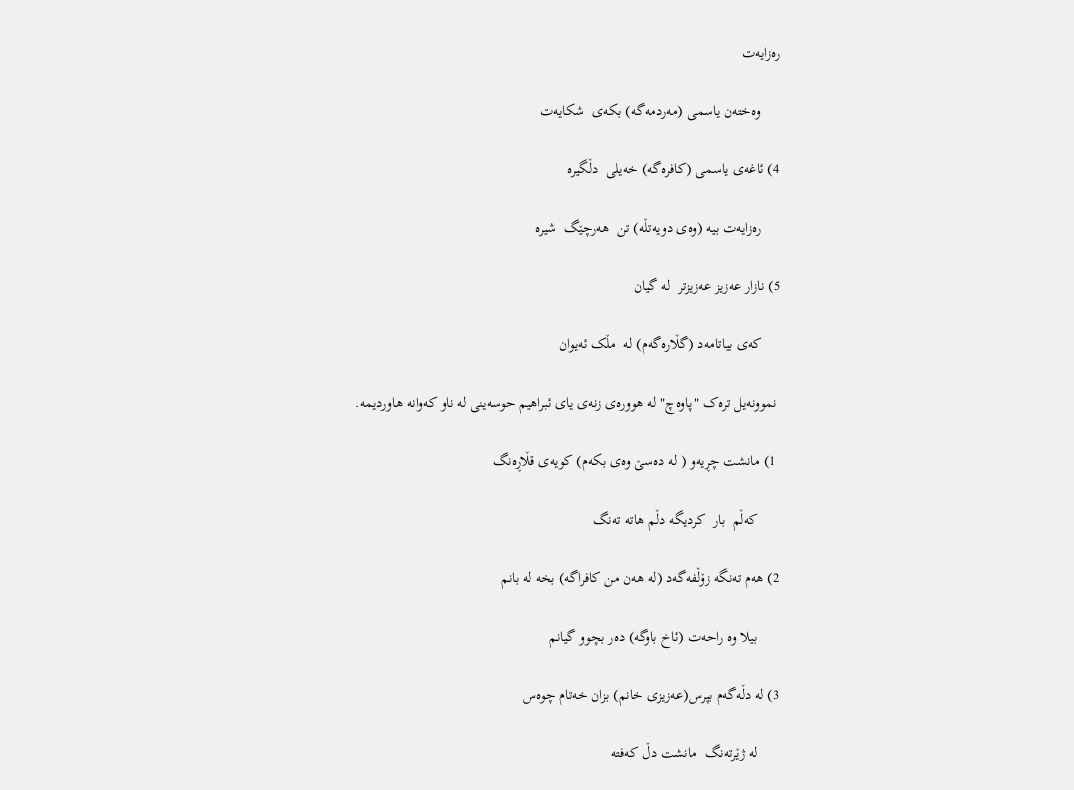ره‌زایه‌ت

     وه‌خته‌ن یاسمى (مه‌ردمه‌گه‌) بکه‌ى  شکایه‌ت

4) ئاغه‌ى یاسمى (کافره‌گه‌) خه‌یلى  دڵگیره‌

     ره‌زایه‌ت بیه‌ (وه‌ى دویه‌تڵه‌) تن  هه‌رچێگ  شیره‌

5) نازار عه‌زیز عه‌زیزتر  له‌ گیان

     که‌ى بیاتامه‌د (گڵاره‌گه‌م) له‌  مڵک ئه‌یوان

 نموونه‌یل تره‌ک "پاوه‌چ" له‌ هووره‌ى زنه‌ى یاى ئبراهیم حوسه‌ینى له‌ ناو که‌وانه‌ هاوردیمه‌.

 1) مانشت چڕیه‌و ( له‌ ده‌سێ وه‌ى بکه‌م) کویه‌ى قڵاڕه‌نگ

      که‌ڵم  بار  کردیگه‌ دڵم هاته‌ ته‌نگ

2) هه‌م ته‌نگه‌ زۆڵفه‌گه‌د (له‌ هه‌ن من کافراگه‌) بخه‌ له‌ بانم

      بیلا وه‌ راحه‌ت (ئاخ باوگه‌) ده‌ر بچوو گیانم

3) له‌ دڵه‌گه‌م بپرس(عه‌زیزى خانم) بزان خه‌تام چوه‌س

      له‌ ژێرته‌نگ  مانشت دڵ که‌فته‌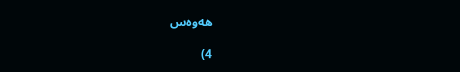هه‌وه‌س

4)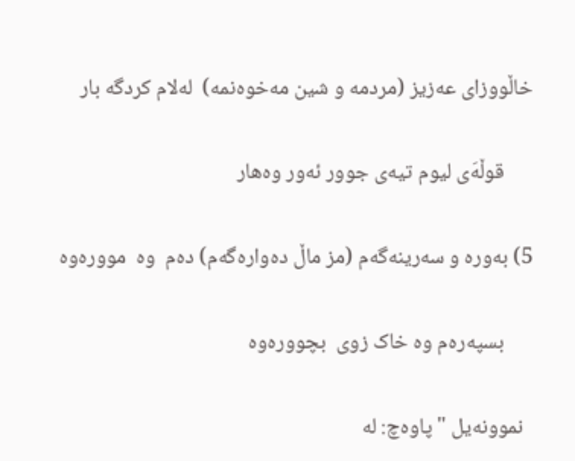خاڵووزاى عه‌زیز (مردمه‌ و شین مه‌خوه‌نمه‌)  له‌لام کردگه‌ بار

      قوڵه‌َى لیوم تیه‌ى جوور ئه‌ور وه‌هار

5) به‌وره‌ و سه‌رینه‌گه‌م (مز ماڵ ده‌واره‌گه‌م) ده‌م  وه‌  مووره‌وه‌

      بسپه‌ره‌م وه‌ خاک زوى  بچووره‌وه‌

  نموونه‌یل "پاوه‌چ: له‌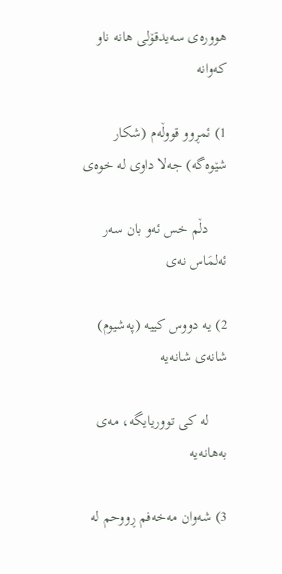هووره‌ى سه‌یدقۆلى هانه‌ ناو که‌وانه‌

1) ئمڕوو قووڵه‌م (شکار شێوه‌گه‌) جه‌لا داوى له‌ خوه‌ى

     دڵم خس ئه‌و بان سه‌ر  ئه‌لمَاس نه‌ى

2) یه‌ دووس کییه‌ (په‌شیوم) شانه‌ى شانه‌یه‌

     له‌ کى تووریایگه‌، مه‌ى  به‌هانه‌یه‌

3) شه‌وان مه‌خه‌فم ڕووحم له‌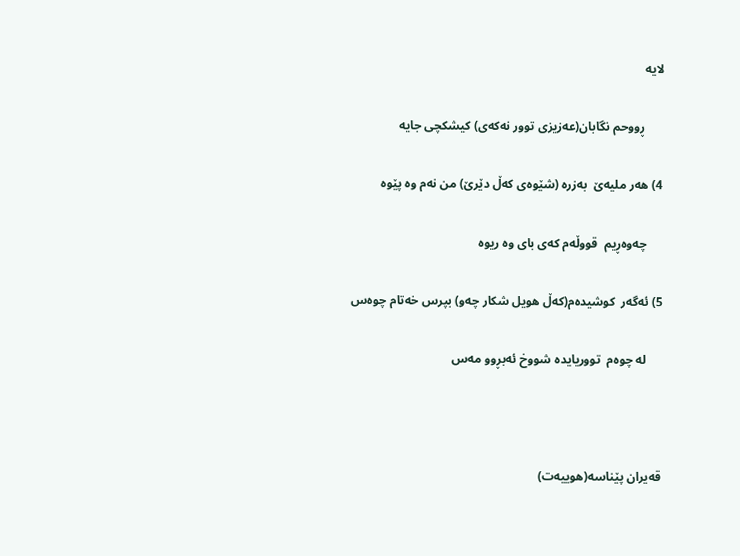لایه‌

      ڕووحم نگابان(عه‌زیزى توور نه‌که‌ى) کیشکچى جایه‌

4) هه‌ر ملیه‌ێ  به‌زره‌ (شێوه‌ى که‌ڵ دێرێ) من نه‌م وه‌ پێوه‌

     چه‌وه‌ڕیم  قووڵه‌م که‌ى باى وه‌ ریوه‌

5) ئه‌گه‌ر  کوشیده‌م(که‌ڵ هویل شکار چه‌و) بپرس خه‌تام چوه‌س

     له‌ چوه‌م  تووریایده‌ شووخ ئه‌بڕوو مه‌س



قه‌یران پێناسه‌(هوییه‌ت)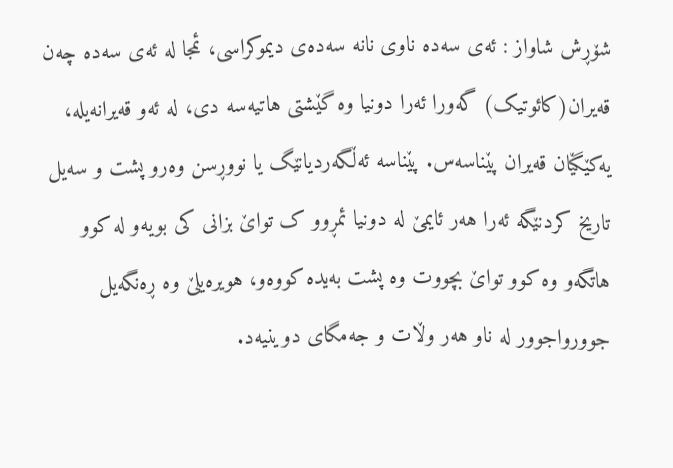شۆڕش شاواز : ئه‌ى سه‌ده‌ ناوى نانه‌ سه‌ده‌ى دیموکراسى، ئمجا له‌ ئه‌ى سه‌ده‌ چه‌ن قه‌یران(کائوتیک) گه‌ورا ئه‌را دونیا وه‌ گێشتى هاتیه‌سه‌ دى، له‌ ئه‌و قه‌یرانه‌یله‌، یه‌کێگێان قه‌یران پێناسه‌س. پێناسه‌ ئه‌ڵـگه‌ردیانێگ یا نووڕسن وه‌رو پشت و سه‌یل تاریخ کردنێگه‌ ئه‌را هه‌ر ئایمێ له‌ دونیا ئمڕوو ک تواێ بزانى کى بویه‌و له‌ کوو هاتگه‌و وه‌ کوو تواێ بچووت وه‌ پشت به‌یده‌ کووه‌و، هویره‌یلێ وه‌ ڕه‌نگه‌یل جوورواجوور له‌ ناو هه‌ر وڵات و جه‌مگاى دوینیه‌د.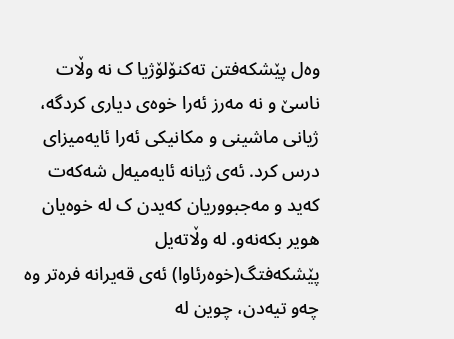وه‌ل پێشکه‌فتن ته‌کنۆلۆژیا ک نه‌ وڵات ناسێ و نه‌ مه‌رز ئه‌را خوه‌ى دیارى کردگه‌، ژیانى ماشینى و مکانیکى ئه‌را ئایه‌میزاى درس کرد. ئه‌ى ژیانه‌ ئایه‌میه‌ل شه‌که‌ت که‌ید و مه‌جبووریان که‌یدن ک له‌ خوه‌یان هویر بکه‌نه‌و. له‌ وڵاته‌یل پێشکه‌فتگ(خوه‌رئاوا) ئه‌ى قه‌یرانه‌ فره‌تر وه‌ چه‌و تیه‌دن، چوین له‌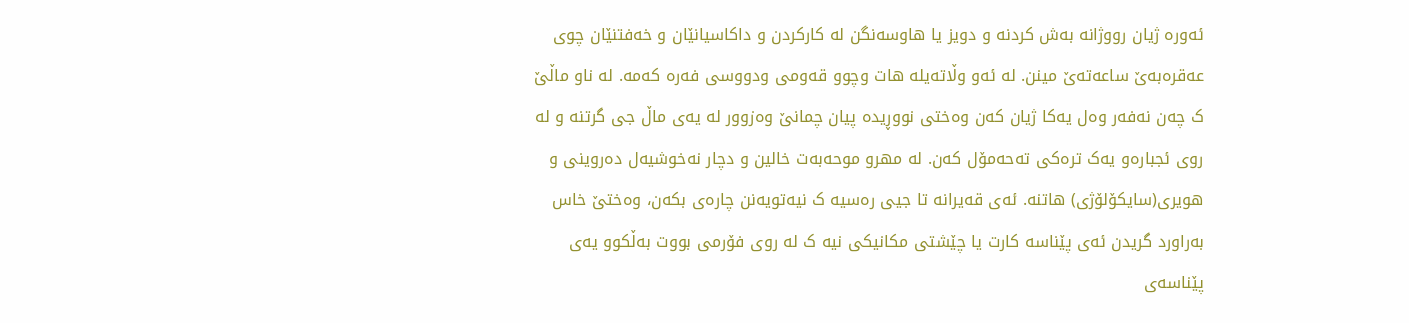ئه‌وره‌ ژیان رووژانه‌ به‌ش کردنه‌ و دویز یا هاوسه‌نگن له‌ کارکردن و داکاسیانێان و خه‌فتنێان چوى عه‌قره‌به‌ێ ساعه‌ته‌ێ مینن. له‌ ئه‌و وڵاته‌یله‌ هات وچوو قه‌ومى ودووسى فه‌ره‌ که‌مه‌. له‌ ناو ماڵێ ک چه‌ن نه‌فه‌ر وه‌ل یه‌کا ژیان که‌ن وه‌ختى نووڕیده‌ پیان چمانێ وه‌زوور له‌ یه‌ى ماڵ جى گرتنه‌ و له‌ روى ئجباره‌و یه‌ک تره‌کى ته‌حه‌مۆل که‌ن. له‌ مهرو موحه‌به‌ت خالین و دچار نه‌خوشیه‌ل ده‌روینى و هویرى(سایکۆلۆژى) هاتنه‌. ئه‌ى قه‌یرانه‌ تا جیى ره‌سیه‌ ک نیه‌تویه‌نن چاره‌ى بکه‌ن، وه‌ختێ خاس به‌راورد گریدن ئه‌ى پێناسه‌ کارت یا چێشتى مکانیکى نیه‌ ک له‌ روى فۆرمى بووت به‌ڵکوو یه‌ى پێناسه‌ى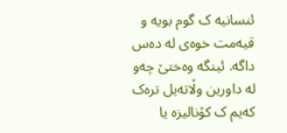ئنسانیه‌ ک گوم بویه‌ و قیه‌مت خوه‌ى له‌ ده‌س داگه‌. ئینگه‌ وه‌ختێ چه‌و له‌ داورین وڵاته‌یل تره‌ک که‌یم ک کۆنالیزه‌ یا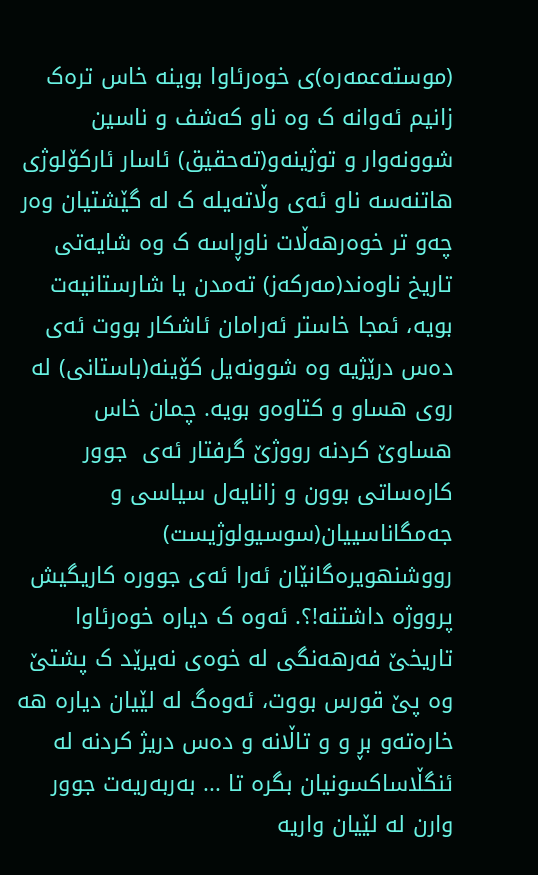(موسته‌عمه‌ره‌)ى خوه‌رئاوا بوینه‌ خاس تره‌ک زانیم ئه‌وانه‌ ک وه‌ ناو که‌شف و ناسین شوونه‌وار و توژینه‌و(ته‌حقیق) ئاسار ئارکۆلوژى هاتنه‌سه‌ ناو ئه‌ى وڵاته‌یله‌ ک له‌ گێشتیان وه‌ر چه‌و تر خوه‌رهه‌ڵات ناوڕاسه‌ ک وه‌ شایه‌تى تاریخ ناوه‌ند(مه‌رکه‌ز) ته‌مدن یا شارستانیه‌ت بویه‌، ئمجا خاستر ئه‌رامان ئاشکار بووت ئه‌ى ده‌س درێژیه‌ وه‌ شوونه‌یل کۆینه‌(باستانى) له‌ روى هساو و کتاوه‌و بویه‌. چمان خاس هساوێ کردنه‌ رووژێ گرفتار ئه‌ى  جوور کاره‌ساتى بوون و زانایه‌ل سیاسى و جه‌مگاناسییان(سوسیولوژیست) رووشنهویره‌گانێان ئه‌را ئه‌ى جووره‌ کاریگیش پرووژه‌ داشتنه‌!؟. ئه‌وه‌ ک دیاره‌ خوه‌رئاوا تاریخێ فه‌رهه‌نگى له‌ خوه‌ى نه‌یرێد ک پشتێ وه‌ پێ قورس بووت، ئه‌وه‌گ له‌ لێیان دیاره‌ هه‌ خاره‌ته‌و بڕ و و تاڵانه‌ و ده‌س دریژ کردنه‌ له‌ ئنگڵاساکسونیان بگره‌ تا ... به‌ربه‌ریه‌ت جوور وارن له‌ لێیان واریه‌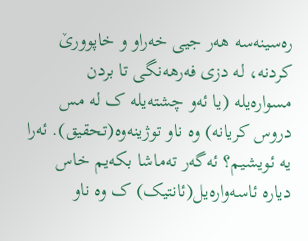ره‌سینه‌سه‌ هه‌ر جیى خه‌راو و خاپوورێ کردنه‌، له‌ دزى فه‌رهه‌نگى تا بردن مسواره‌یله‌ (یا ئه‌و چشته‌یله‌ ک له‌ مس دروس کریانه‌) وه‌ ناو توژینه‌وه‌(تحقیق). ئه‌را یه‌ ئویشیم؟ ئه‌گه‌ر ته‌ماشا بکه‌یم خاس دیاره‌ ئاسه‌واره‌یل(ئانتیک) ک وه‌ ناو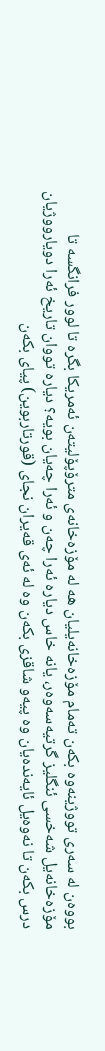بووه‌ن له‌ سه‌رى تووژینه‌وه‌ بکه‌ن ته‌مام مۆزه‌خانه‌یلیان هه‌ له‌ مۆزه‌خانه‌ى مترۆپۆلیته‌ن ئه‌مریکا بگره‌ تا لوور فرانگسه‌ تا مۆزه‌خانه‌یل شه‌خسى ئنگلیز گرتیه‌سه‌وه‌ر، یانه‌ خاس دیاره‌ ئه‌را چه‌ن و ئه‌را چه‌یان بویه‌؟ دیاره‌ تووان تاریخ ئه‌را دویارووژیان درس بکه‌ن تا نه‌وه‌یل ئایه‌نده‌یان وه‌ پیه‌و شاقزى بکه‌ن وه‌ له‌ ئه‌ى قه‌یران نجاى (قورتاربوین) پیاى بکه‌ن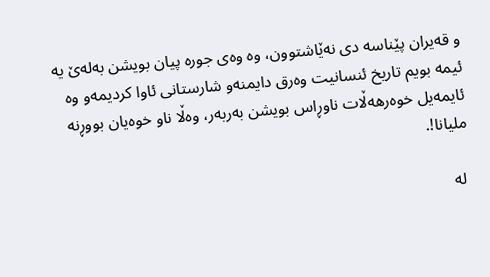و قه‌یران پێناسه‌ دى نه‌ێاشتوون، وه‌ وه‌ی جوره‌ پیان بویشن به‌له‌ێ یه‌ ئیمه‌ بویم تاریخ ئنسانیت وه‌رق دایمنه‌و شارستانى ئاوا کردیمه‌و وه‌ ئایمه‌یل خوه‌رهه‌ڵات ناوڕاس بویشن به‌ربه‌ر، وه‌ڵا ناو خوه‌یان بووڕنه‌ ملیانا!.

 له‌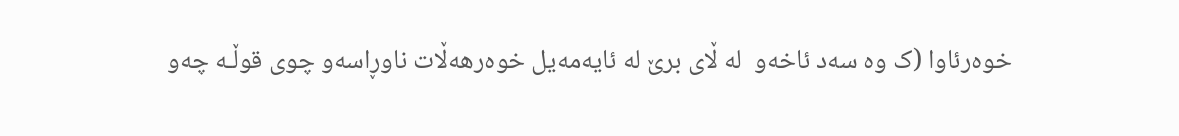خوه‌رئاوا (ک وه‌ سه‌د ئاخه‌و  له‌ ڵاى برێ له‌ ئایه‌مه‌یل خوه‌رهه‌ڵات ناوڕاسه‌و چوى قوڵـه‌ چه‌و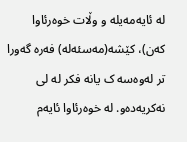له‌ ئایه‌مه‌یله‌ و وڵات خوه‌رئاوا که‌ن)، کێشه‌(مه‌سئه‌له‌) فه‌ره‌ گه‌ورا تر له‌وه‌سه‌ ک یانه‌ فکر له‌ لى نه‌کریه‌ده‌و. له‌ خوه‌رئاوا ئایه‌م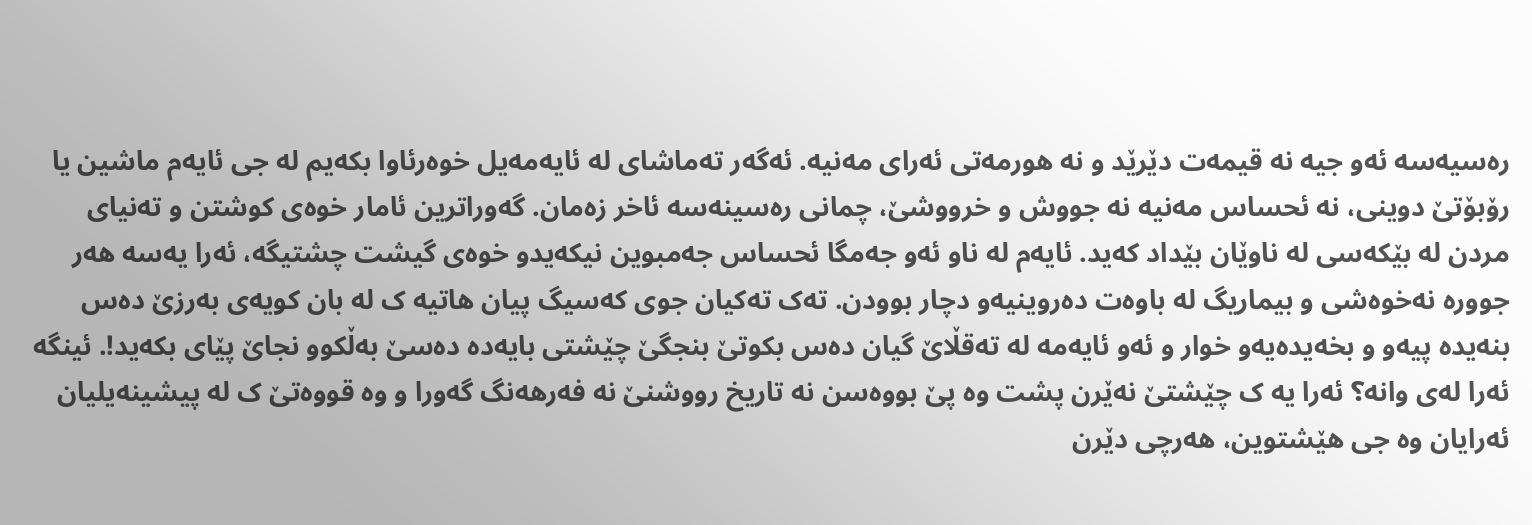ره‌سیه‌سه‌ ئه‌و جیه‌ نه‌ قیمه‌ت دێرێد و نه‌ هورمه‌تى ئه‌راى مه‌نیه‌. ئه‌گه‌ر ته‌ماشاى له‌ ئایه‌مه‌یل خوه‌رئاوا بکه‌یم له‌ جى ئایه‌م ماشین یا رۆبۆتێ دوینى، نه‌ ئحساس مه‌نیه‌ نه‌ جووش و خرووشێ، چمانى ره‌سینه‌سه‌ ئاخر زه‌مان. گه‌وراترین ئامار خوه‌ى کوشتن و ته‌نیاى مردن له‌ بێکه‌سى له‌ ناوێان بێداد که‌ید. ئایه‌م له‌ ناو ئه‌و جه‌مگا ئحساس جه‌مبوین نیکه‌یدو خوه‌ى گیشت چشتیگه‌، ئه‌را یه‌سه‌ هه‌ر جووره‌ نه‌خوه‌شى و بیماریگ له‌ باوه‌ت ده‌روینیه‌و دچار بوودن. ته‌ک ته‌کیان جوى که‌سیگ پیان هاتیه‌ ک له‌ بان کویه‌ى به‌رزێ ده‌س بنه‌یده‌ پیه‌و و بخه‌یده‌یه‌و خوار و ئه‌و ئایه‌مه‌ له‌ ته‌قڵاێ گیان ده‌س بکوتێ بنجگێ چێشتى بایه‌ده‌ ده‌سێ به‌ڵکوو نجاێ پێاى بکه‌ید!. ئینگه‌ ئه‌را له‌ى وانه‌؟ ئه‌را یه‌ ک چێشتێ نه‌ێرن پشت وه‌ پێ بووه‌سن نه‌ تاریخ رووشنێ نه‌ فه‌رهه‌نگ گه‌ورا و وه‌ قووه‌تێ ک له‌ پیشینه‌یلیان ئه‌رایان وه‌ جى هێشتوین، هه‌رچى دێرن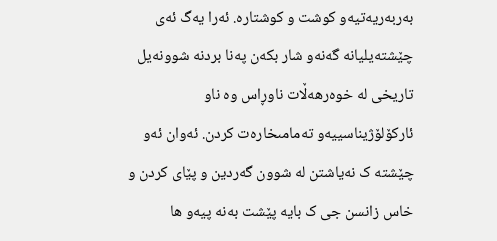به‌ربه‌ریه‌تیه‌و کوشت و کوشتاره‌. ئه‌را یه‌گ ئه‌ى چێشته‌یلیانه‌ گه‌نه‌و شار بکه‌ن په‌نا بردنه‌ شوونه‌یل تاریخى له‌ خوه‌رهه‌ڵات ناوڕاس وه‌ ناو ئارکۆلۆژیناسییه‌و ته‌مامىخاره‌ت کردن. ئه‌وان ئه‌و چێشته‌ ک نه‌یاشتن له‌ شوون گه‌ردین و پێاى کردن و خاس زانسن جى ک بایه‌ پێشت به‌نه‌ پیه‌و ها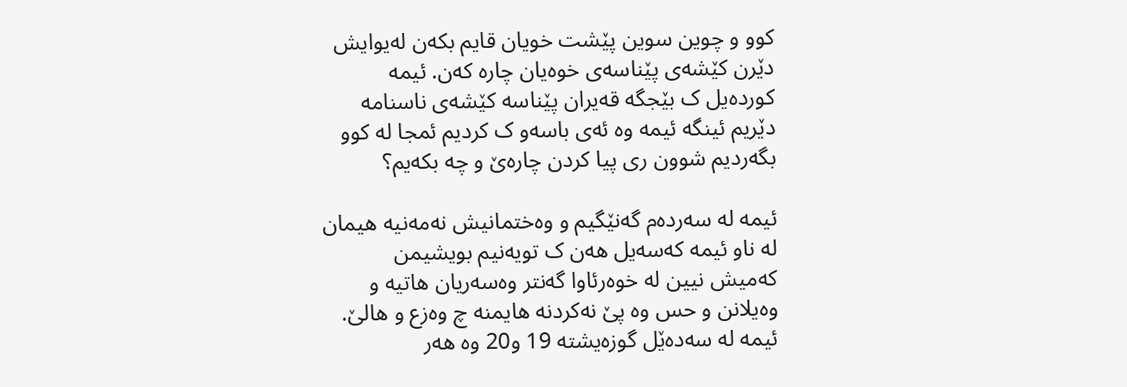کوو و چوین سوین پێشت خویان قایم بکه‌ن له‌یوایش دێرن کێشه‌ى پێناسه‌ى خوه‌یان چاره‌ که‌ن. ئیمه‌ کورده‌یل ک بێجگه‌ قه‌یران پێناسه‌ کێشه‌ى ناسنامه‌ دێریم ئینگه‌ ئیمه‌ وه‌ ئه‌ى باسه‌و ک کردیم ئمجا له‌ کوو بگه‌ردیم شوون رى پیا کردن چاره‌ێ و چه‌ بکه‌یم؟

ئیمه‌ له‌ سه‌رده‌م گه‌نێگیم و وه‌ختمانیش نه‌مه‌نیه‌ هیمان له‌ ناو ئیمه‌ که‌سه‌یل هه‌ن ک تویه‌نیم بویشیمن که‌میش نیین له‌ خوه‌رئاوا گه‌نتر وه‌سه‌ریان هاتیه‌ و وه‌یلانن و حس وه‌ پێ نه‌کردنه‌ هایمنه‌ چ وه‌زع و هالێ. ئیمه‌ له‌ سه‌ده‌ێل گوزه‌یشته‌ 19 و20 وه‌ هه‌ر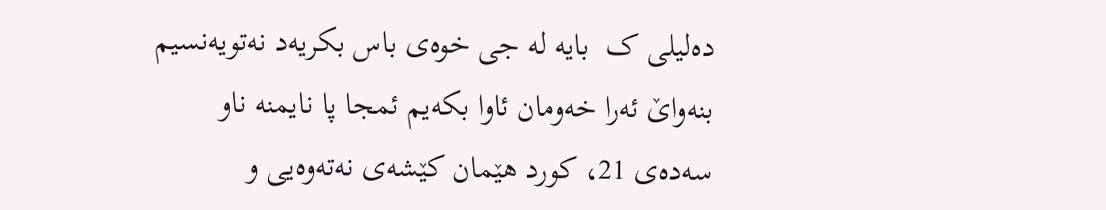ده‌لیلى ک  بایه‌ له‌ جى خوه‌ى باس بکریه‌د نه‌تویه‌نسیم بنه‌واێ ئه‌را خه‌ومان ئاوا بکه‌یم ئمجا پا نایمنه‌ ناو سه‌ده‌ى 21، کورد هێمان کێشه‌ى نه‌ته‌وه‌یى و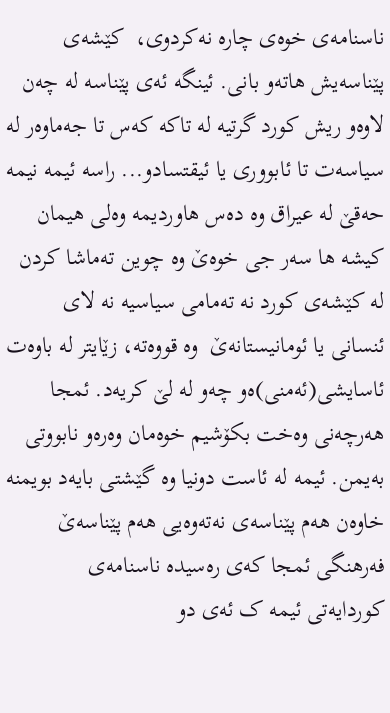ناسنامه‌ى خوه‌ى چاره‌ نه‌کردوى،  کێشه‌ى پێناسه‌یش هاته‌و بانى. ئینگه‌ ئه‌ى پێناسه‌ له‌ چه‌ن لاوه‌و ریش کورد گرتیه‌ له‌ تاکه‌ که‌س تا جه‌ماوه‌ر له‌ سیاسه‌ت تا ئابوورى یا ئیقتسادو... راسه‌ ئیمه‌ نیمه‌ حه‌قێ له‌ عیراق وه‌ ده‌س هاوردیمه‌ وه‌لى هیمان کیشه‌ ها سه‌ر جى خوه‌ێ وه‌ چوین ته‌ماشا کردن له‌ کێشه‌ى کورد نه‌ ته‌مامى سیاسیه‌ نه‌ لاى ئنسانى یا ئومانیستانه‌ێ  وه‌ قووه‌ته‌، زێایتر له‌ باوه‌ت ئاسایشى(ئه‌منى)ه‌و چه‌و له‌ لێ کریه‌د. ئمجا هه‌رچه‌نى وه‌خت بکۆشیم خوه‌مان وه‌ره‌و نابووتى به‌یمن. ئیمه‌ له‌ ئاست دونیا وه‌ گێشتى بایه‌د بویمنه‌ خاوه‌ن هه‌م پێناسه‌ى نه‌ته‌وه‌یى هه‌م پێناسه‌ێ فه‌رهنگى ئمجا که‌ى ره‌سیده‌ ناسنامه‌ى کوردایه‌تى ئیمه‌ ک ئه‌ى دو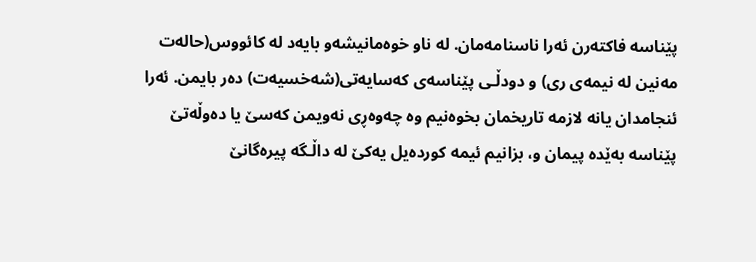پێناسه‌ فاکته‌رن ئه‌را ناسنامه‌مان. له‌ ناو خوه‌مانیشه‌و بایه‌د له‌ کائووس(حاله‌ت مه‌نین له‌ نیمه‌ى رى) و دودڵـى پێناسه‌ى که‌سایه‌تى(شه‌خسیه‌ت) ده‌ر بایمن. ئه‌را ئنجامدان یانه‌ لازمه‌ تاریخمان بخوه‌نیم وه‌ چه‌وه‌ڕى نه‌ویمن که‌سێ یا ده‌وڵه‌تێ پێناسه‌ به‌ێده‌ پیمان و، بزانیم ئیمه‌ کورده‌یل یه‌کێ له‌ داڵـگه‌ پیره‌گانێ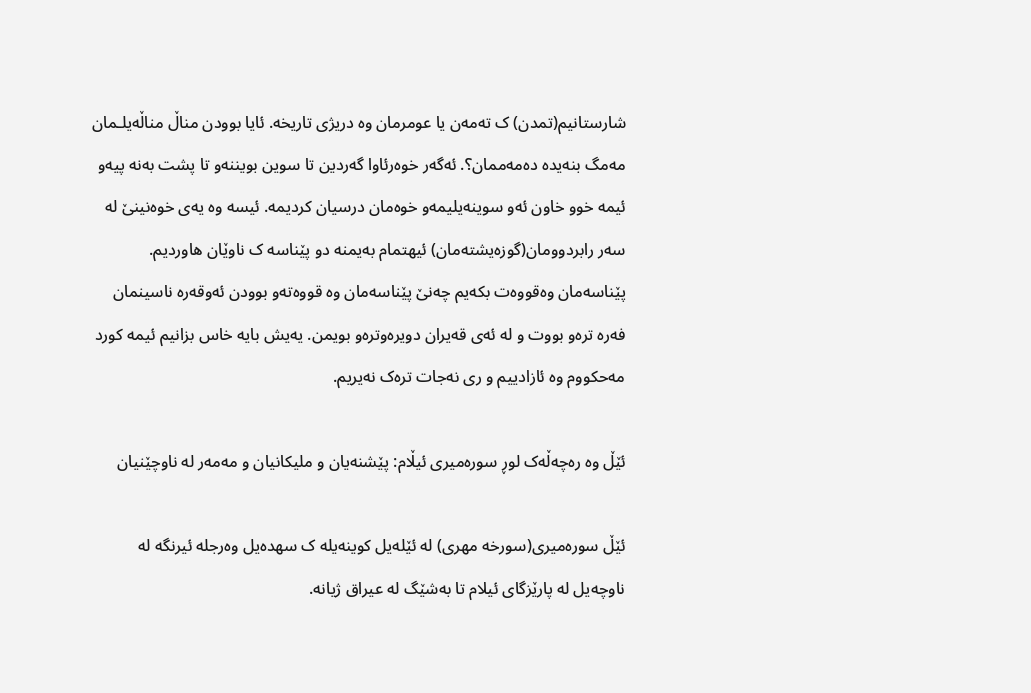شارستانیم(تمدن) ک ته‌مه‌ن یا عومرمان وه‌ دریژى تاریخه‌. ئایا بوودن مناڵ مناڵه‌یلـمان مه‌مگ بنه‌یده‌ ده‌مه‌ممان؟. ئه‌گه‌ر خوه‌رئاوا گه‌ردین تا سوین بویننه‌و تا پشت به‌نه‌ پیه‌و ئیمه‌ خوو خاون ئه‌و سوینه‌یلیمه‌و خوه‌مان درسیان کردیمه‌. ئیسه‌ وه‌ یه‌ى خوه‌نینێ له‌ سه‌ر رابردوومان(گوزه‌یشته‌مان) ئیهتمام به‌یمنه‌ دو پێناسه‌ ک ناوێان هاوردیم. پێناسه‌مان وه‌قووه‌ت بکه‌یم چه‌نێ پێناسه‌مان وه‌ قووه‌ته‌و بوودن ئه‌وقه‌ره‌ ناسینمان فه‌ره‌ تره‌و بووت و له‌ ئه‌ى قه‌یران دویره‌وتره‌و بویمن. یه‌یش بایه‌ خاس بزانیم ئیمه‌ کورد مه‌حکووم وه‌ ئازادییم و رى نه‌جات تره‌ک نه‌یریم.

ئێڵ وه‌ ره‌‌چه‌ڵه‌‌ک لوڕ سوره‌میرى ئیڵام: پێشنه‌یان و ملیکانیان و مه‌مه‌ر له‌ ناوچێنیان

ئێڵ سوره‌میرى(سورخه‌ مهرى) له‌ ئێله‌یل کوینه‌یله‌ ک سهده‌یل وه‌رجله‌ ئیرنگه‌ له‌ ناوچه‌یل له‌ پارێزگاى ئیلام تا به‌شێگ له‌ عیراق ژیانه‌.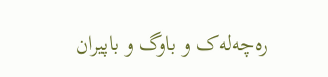ره‌چه‌له‌ک و باوگ و باپیران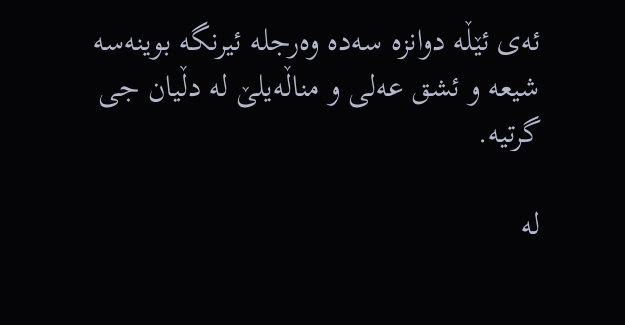ئه‌ى ئێڵه‌ دوانزه‌ سه‌ده‌ وه‌رجله‌ ئیرنگه‌ بوینه‌سه‌ شیعه‌ و ئشق عه‌لى و مناڵه‌یلێ له‌ دڵیان جى گرتیه‌.

له‌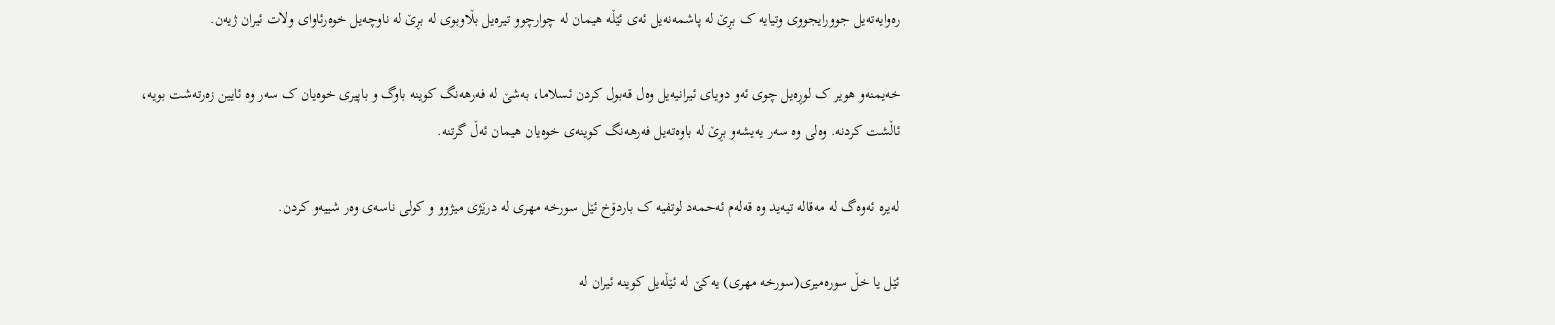ره‌وایه‌ته‌یل جوورایجووى وتیایه‌ ک بڕێ له‌ پاشمه‌نه‌یل ئه‌ى ئێڵه‌ هیمان له‌ چوارچوو تیره‌یل بڵاوبوى له‌ بڕێ له‌ ناوچه‌یل خوه‌رئاواى ولات ئیران ژیه‌ن.

خه‌یمنه‌و هویر ک لوڕه‌یل چوى ئه‌و دویاى ئیرانیه‌یل وه‌ل قه‌بول کردن ئسلاما، به‌شێ له‌ فه‌رهه‌نگ کوینه‌ باوگ و باپیرى خوه‌یان ک سه‌ر وه‌ ئایین زه‌رته‌شت بویه‌، ئاڵشت کردنه‌. وه‌لى وه‌ سه‌ر یه‌یشه‌و بڕێ له‌ باوه‌ته‌یل فه‌رهه‌نگ کوینه‌ى خوه‌یان هیمان ئه‌ڵ گرتنه.

له‌یره ئه‌وه‌گ له‌ مه‌قاله‌ تیه‌ید وه‌ قه‌له‌م ئه‌حمه‌د لوتفیه‌ ک باردۆخ ئێل سورخه‌ مهرى له‌ درێژى میژوو و کولى ناسه‌ى وه‌ر شییه‌و کردن.

ئێل یا خڵ سوره‌میرى(سورخه‌ مهرى) یه‌کێ له‌ ئێڵه‌یل کوینه‌ ئیران له‌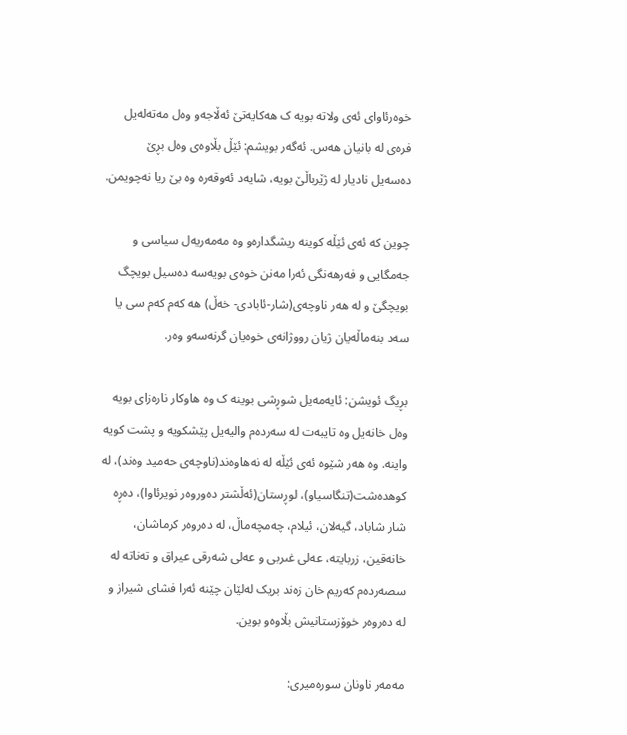خوه‌رئاواى ئه‌ى ولاته‌ بویه‌ ک هه‌کایه‌تێ ئه‌ڵاجه‌و وه‌ل مه‌ته‌له‌یل فره‌ى له‌ بانیان هه‌س. ئه‌گه‌ر بویشم: ئێڵ بڵاوه‌ى وه‌ل بڕێ ده‌سه‌یل نادیار له‌ ژێرباڵێ بویه‌، شایه‌د ئه‌وقه‌ره‌ وه‌ بێ ریا نه‌چویمن.

چوین که‌ ئه‌ى ئێڵه‌ کوینه‌ ریشگداره‌و وه‌ مه‌مه‌ریه‌ل سیاسى و جه‌مگایى و فه‌رهه‌نگى ئه‌را مه‌نن خوه‌ى بویه‌سه‌ ده‌سیل بویچگ بویچگێ و له‌ هه‌ر ناوچه‌ى(شار-ئابادى- خه‌ڵ) هه‌ که‌م که‌م سى یا سه‌د بنه‌ماڵه‌یان ژیان رووژانه‌ى خوه‌یان گرنه‌سه‌و وه‌ر.

بڕیگ ئویشن: ئایه‌مه‌یل شوڕشى بوینه‌ ک وه‌ هاوکار ناره‌زاى بویه‌ وه‌ل خانه‌یل وه‌ تایبه‌ت له‌ سه‌رده‌م والیه‌یل پێشکویه‌ و پشت کویه‌ واینه‌. وه‌ هه‌ر شێوه‌ ئه‌ى ئێڵه‌ له‌ نه‌هاوه‌ند(ناوچه‌ى حه‌مید وه‌ند)، له‌ کوهده‌شت(تنگاسیاو)، لوڕستان(ئه‌ڵشتر ده‌وروه‌ر نویرئاوا)، ده‌ڕه‌ شار شاباد، گیه‌لان، ئیلام، چه‌مچه‌ماڵ، له‌ ده‌روه‌ر کرماشان، خانه‌قین، زربایته‌، عه‌لى غىربى و عه‌لى شه‌رقى عیراق و ته‌ناته‌ له‌ سصه‌رده‌م که‌ریم خان زه‌ند بریک له‌لێان چێنه‌ ئه‌را فشاى شیراز و له‌ ده‌روه‌ر خوۆزستانیش بڵاوه‌و بوین.

مه‌مه‌ر ناونان سوره‌میرى: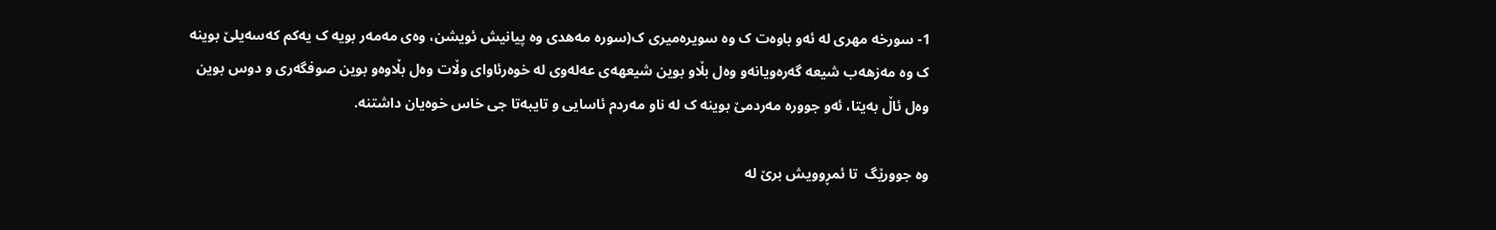1- سورخه‌ مهرى له‌ ئه‌و باوه‌ت ک وه‌ سویره‌میرى ک(سوره‌ مه‌هدى وه‌ پیانیش ئویشن، وه‌ى مه‌مه‌ر بویه‌ ک یه‌کم که‌سه‌یلێ بوینه‌ ک وه‌ مه‌زهه‌ب شیعه گه‌ره‌ویانه‌و وه‌ل بڵاو بوین شیعهه‌ى عه‌له‌وى له‌ خوه‌رئاواى وڵات وه‌ل بڵاوه‌و بوین صوفگه‌رى و دوس بوین وه‌ل ئاڵ به‌یتا، ئه‌و جووره‌ مه‌ردمێ بوینه‌ ک له‌ ناو مه‌ردم ئاسایى و تایبه‌تا جى خاس خوه‌یان داشتنه‌.

وه‌ جوورێگ  تا ئمڕوویش برێ له‌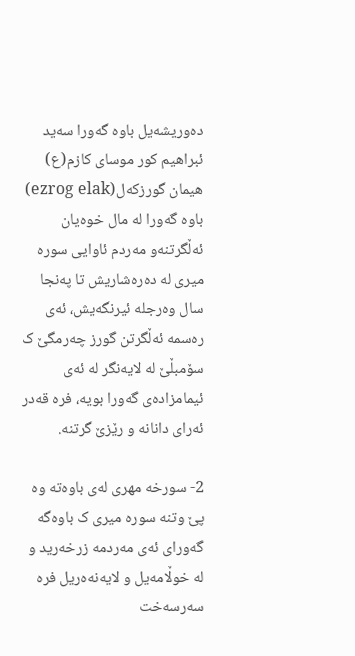ده‌وریشه‌یل باوه‌ گه‌ورا سه‌ید ئبراهیم کور موساى کازم(ع) هیمان گورزکه‌ل(ezrog elak)  باوه‌ گه‌ورا له‌ مال خوه‌یان ئه‌ڵگرتنه‌و مه‌ردم ئاوایى سوره‌ میرى له‌ ده‌ره‌شاریش تا په‌نجا سال وه‌رجله‌ ئیرنگه‌یش، ئه‌ى ره‌سمه‌ ئه‌ڵگرتن گورز چه‌رمگێ ک سۆمبڵێ له‌ لایه‌نگر له‌ ئه‌ى ئیمامزاده‌ى گه‌ورا بویه‌، فره‌ قه‌در ئه‌راى دانانه‌ و رێزێ گرتنه‌.

2- سورخه‌ مهرى له‌ى باوه‌ته‌ وه‌ پێ وتنه‌ سوره‌ میرى ک باوه‌گه‌ گه‌وراى ئه‌ى مه‌ردمه‌ زرخه‌رید و له‌ خوڵامه‌یل و لایه‌نه‌ه‌ریل فره‌ سه‌رسه‌خت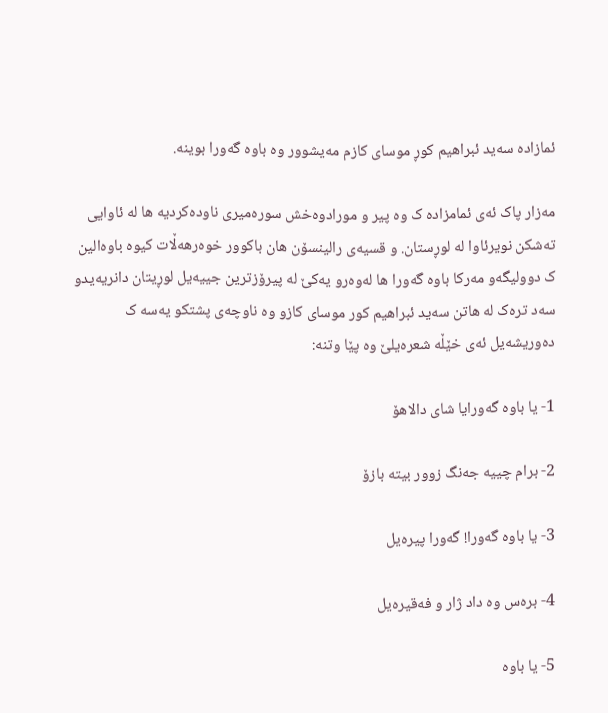ئمازاده‌ سه‌ید ئبراهیم کوڕ موساى کازم مه‌یشوور وه‌ باوه‌ گه‌ورا بوینه‌.

مه‌زار پاک ئه‌ى ئمامزاده‌ ک وه‌ پیر و مورادوه‌خش سوره‌میرى ناوده‌کردیه‌ ها له‌ ئاوایى ته‌شکن نویرئاوا له‌ لوڕستان. و قسیه‌ى رالینسۆن هان باکوور خوه‌رهه‌ڵات کیوه‌ باوه‌الین ک دوولیگه‌و مه‌رکا باوه‌ گه‌ورا ها له‌وه‌رو یه‌کێ له‌ پیرۆزترین جییه‌یل لوڕیتان دانریه‌یدو سه‌د تره‌ک له‌ هاتن سه‌ید ئبراهیم کور موساى کازو وه‌ ناوچه‌ى پشتکو یه‌سه‌ ک ده‌وریشه‌یل ئه‌ى خێڵه‌ شعره‌یلێ وه‌ پێا وتنه‌:

1- یا باوه‌ گه‌ورایا شاى دالاهۆ

2- برام چییه‌ جه‌نگ زوور بیته‌ بازۆ

3- یا باوه‌ گه‌ورا! گه‌ورا پیره‌یل

4- بره‌س وه‌ داد ژار و فه‌قیره‌یل

5- یا باوه‌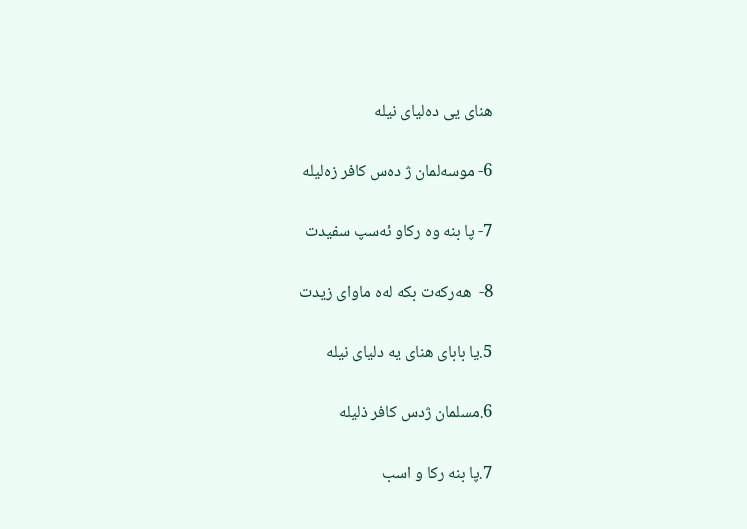هناى یى ده‌لیاى نیله‌

6- موسه‌لمان ژ ده‌س کافر زه‌لیله‌

7- پا بنه‌ وه‌ رکاو ئه‌سپ سفیدت

8-  هه‌رکه‌ت بکه‌ له‌ه‌ ماواى زیدت

5.یا بابای هنای یه دلیای نیله

6.مسلمان ژدس کافر ذلیله

7.پا بنه رکا و اسب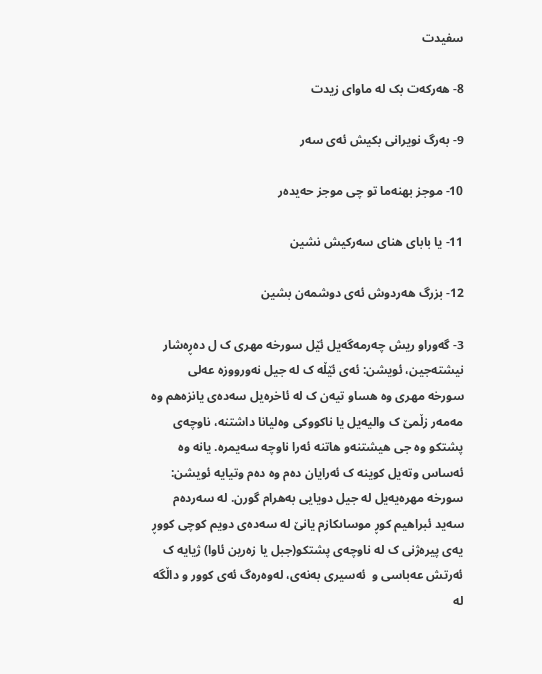سفیدت

8- هه‌رکه‌ت بک له‌ ماواى زیدت

9- به‌رگ نویرانى بکیش ئه‌ى سه‌ر

10- موجز بهنه‌ما تو چى موجز حه‌یده‌ر

11- یا باباى هناى سه‌رکیش نشین

12- بزرگ هه‌ردوش ئه‌ى دوشمه‌ن بشین

3- گه‌وراو ریش چه‌رمه‌گه‌یل ئێل سورخه‌ مهرى ک ل ده‌ڕه‌شار نیشته‌جین، ئویشن: ئه‌ى ئێڵه‌ ک له‌ جیل نه‌ورووزه‌ عه‌لى سورخه‌ مهرى وه‌ هساو تیه‌ن ک له‌ ئاخره‌یل سه‌ده‌ى یانزه‌هم وه‌ مه‌مه‌ر زڵمێ ک والیه‌یل یا ناکووکى وه‌لیانا داشتنه‌، ناوچه‌ى پشتکو وه‌ جى هیشتنه‌و هاتنه‌ ئه‌را ناوچه‌ سه‌یمره‌. یانه‌ وه‌ ئه‌ساس وته‌یل کوینه‌ ک ئه‌رایان ده‌م وه‌ ده‌م وتیایه‌ ئویشن: سورخه‌ مهره‌یه‌یل له‌ جیل دویایى به‌هرام گورن. له‌ سه‌رده‌م سه‌ید ئبراهیم کوڕ موساىکازم یانێ له‌ سه‌ده‌ى دویم کوچى کووڕ یه‌ى پیره‌ژنى ک له‌ ناوچه‌ى پشتکو(جبل یا زه‌رین ئاوا) ژیایه‌ ک ئه‌رتش عه‌باسى و  ئه‌سیرى به‌نه‌ى، له‌وه‌ره‌گ ئه‌ى کوور و داڵگه‌ له‌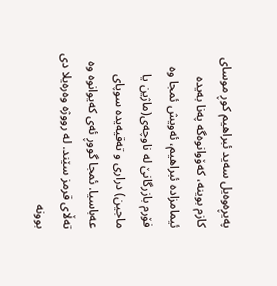په‌یڕه‌وه‌یل سه‌ید ئبراهیم کوڕ موساى کازم بوینه‌، که‌ۆوانوه‌گه‌ په‌نا به‌یده‌ ئیمامزاده‌ ئبراهیم، ئه‌ویش ئمجا وه‌ فۆرم بازرگانێ له‌ ناوچه‌ى(ماژین یا ماجین) دراری و ته‌قیه‌یده‌ سوپاى عه‌باسیا. ئمجا گووڕ ئه‌ى که‌یوانوه‌ وه‌ ته‌ڵاى قرمز سێند. له‌ رووژه‌ وه‌ره‌یلا دى بوونه‌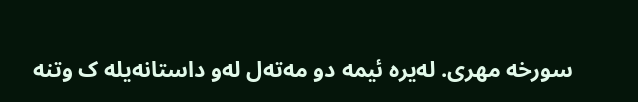سورخه‌ مهرى. له‌یره‌ ئیمه‌ دو مه‌ته‌ل له‌و داستانه‌یله‌ ک وتنه‌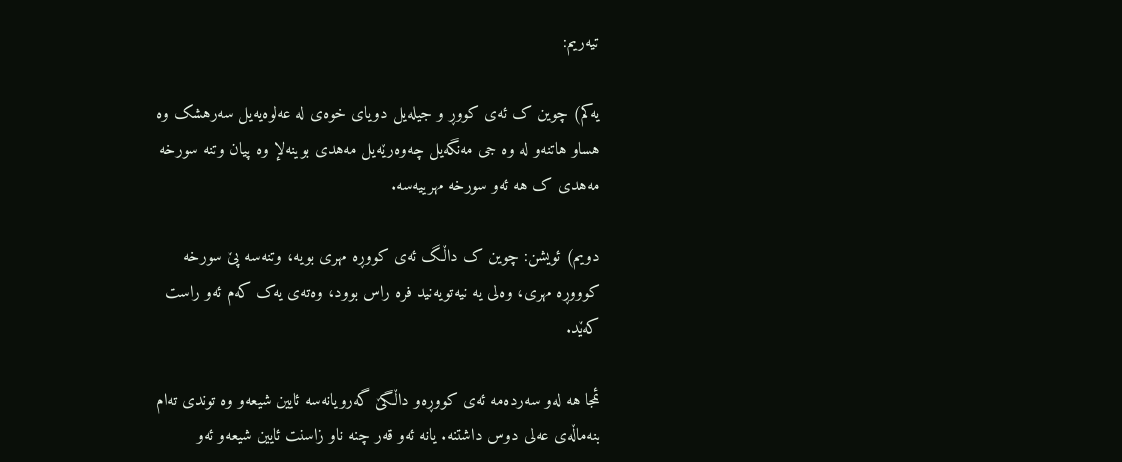تیه‌ریم:

یه‌کم) چوین ک ئه‌ى کووڕ و جیله‌یل دویاى خوه‌ى له‌ عه‌لوه‌یه‌یل سه‌رهشک وه‌ هساو هاتنه‌و له‌ وه‌ جى مه‌نگه‌یل چه‌وه‌رێه‌یل مه‌هدى بوینه‌لإ وه‌ پیان وتنه‌ سورخه‌ مه‌هدى ک هه‌ ئه‌و سورخه‌ مهرییه‌سه‌.

دویم) ئویشن: چوین ک داڵگ ئه‌ى کووڕه‌ مهرى بویه‌، وتنه‌سه‌ پێ سورخه‌ کوووڕه‌ مهرى، وه‌لى یه‌ نیه‌تویه‌نید فره‌ راس بوود، وه‌ته‌ى یه‌ک که‌م ئه‌و راست که‌ێد.

ئمجا هه‌ له‌و سه‌رده‌مه‌ ئه‌ى کووڕه‌و داڵگێ گه‌رویانه‌سه‌ ئایین شیعه‌و وه‌ توندى ته‌ام بنه‌ماڵه‌ى عه‌لى دوس داشتنه. یانه‌ ئه‌و قه‌ر چنه‌ ناو زاسنت ئایین شیعه‌و ئه‌و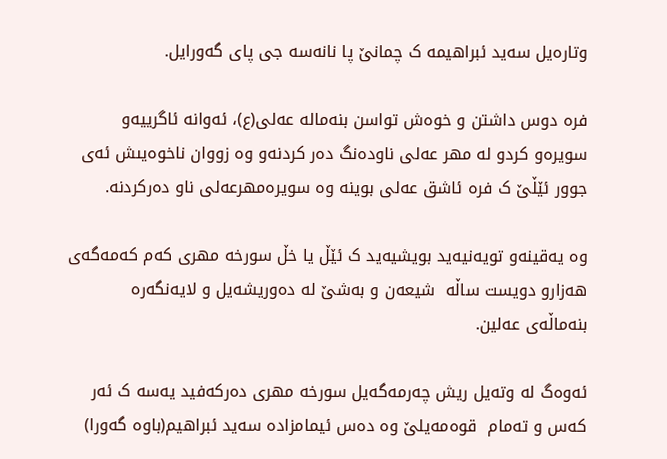وتاره‌یل سه‌ید ئبراهیمه‌ ک چمانێ پا نانه‌سه‌ جى پاى گه‌ورایل.

فره‌ دوس داشتن و خوه‌ش تواسن بنه‌ماله‌ عه‌لى(ع)، ئه‌وانه ئاگرییه‌و سویره‌و کردو له‌ مهر عه‌لى ناوده‌نگ ده‌ر کردنه‌و وه‌ زووان ناخوه‌یىش ئه‌ى جوور ئێڵێ ک فره‌ ئاشق عه‌لى بوینه‌ وه‌ سویره‌مهرعه‌لى ناو ده‌رکردنه‌.

وه‌ یه‌قینه‌و تویه‌نیه‌ید بویشیه‌ید ک ئێڵ یا خڵ سورخه‌ مهرى که‌م که‌مه‌گه‌ى هه‌زارو دویست ساڵه‌  شیعه‌ن و به‌شێ له‌ ده‌وریشه‌یل و لایه‌نگه‌ره‌ بنه‌ماڵه‌ى عه‌لین.

ئه‌وه‌گ له‌ وته‌یل ریش چه‌رمه‌گه‌یل سورخه‌ مهرى ده‌رکه‌فید یه‌سه‌ ک ئه‌ر که‌س و ته‌مام  قوه‌مه‌یلێ وه‌ ده‌س ئیمامزاده‌ سه‌ید ئبراهیم(باوه‌ گه‌ورا)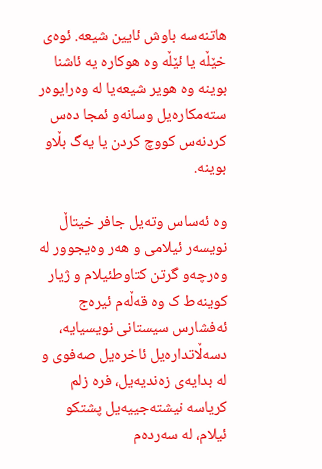هاتنه‌سه‌ باوش ئایین شیعه‌. ئوه‌ى خێڵه‌ یا ئێڵه‌ وه‌ هوکاره‌ یه‌ ئاشنا بوینه‌ وه‌ هویر شیعه‌یا له‌ وه‌رایوه‌ر سته‌مکاره‌یل وسانه‌و ئمجا ده‌س کردنه‌س کووچ کردن یا یه‌گ بڵا‌و بوینه‌.

وه‌ ئه‌ساس وته‌یل جافر خیتاڵ نویسه‌ر ئیلامى و هه‌ر وه‌یجوور له‌ وه‌رچه‌و گرتن کتاوطئیلام و ژیار کوینه‌ط ک وه‌ قه‌ڵه‌م ئیره‌ج ئه‌فشارس سیستانى نویسیایه‌، دسه‌ڵاتداره‌یل ئاخره‌یل صه‌فوى و له‌ بدایه‌ى زه‌ندیه‌یل، فره‌ زلم کریاسه‌ نیشته‌جییه‌یل پشتکو ئیلام، له‌ سه‌رده‌م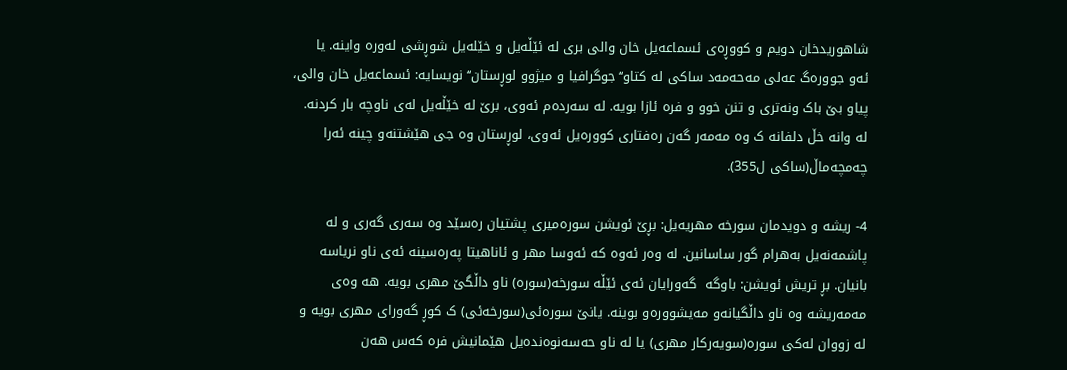شاهوریدخان دویم و کووڕه‌ى ئسماعه‌یل خان والى بری له‌ ئێڵه‌یل و خێله‌یل شوڕشى له‌وره‌ واینه‌. یا ئه‌و جووره‌گ عه‌لى مه‌حه‌مه‌د ساکى له‌ کتاو‘‘جوگرافیا و میژوو لوڕستان‘‘ نویسایه‌: ئسماعه‌یل خان والى، پیاو بێ باک ونه‌تری و تنن خوو و فره‌ ئازا بویه‌. له‌ سه‌رده‌م ئه‌وى، برێ له‌ خێڵه‌یل له‌ى ناوچه‌ بار کردنه. له‌ وانه‌ خڵ دلفانه‌ ک وه‌ مه‌مه‌ر گه‌ن ره‌فتارى کووره‌یل ئه‌وى، لوڕستان وه‌ جى هێشتنه‌و چینه‌ ئه‌را چه‌مچه‌ماڵ(ساکى ل355).

4- ریشه‌ و دویدمان سورخه‌ مهریه‌یل: بڕێ ئویشن سوره‌میرى پشتیان ره‌سێد وه‌ سه‌رى گه‌رى و له‌ پاشمه‌نه‌یل به‌هرام گور ساسانین. له‌ وه‌ر ئه‌وه‌ که ئه‌وسا مهر و ئاناهیتا په‌ره‌سینه‌ ئه‌ى ناو نریاسه‌ بانیان. بڕ تریش ئویشن: باوگه‌  گه‌ورایان ئه‌ى ئێڵه‌ سورخه‌(سوره‌) ناو داڵگێ مهرى بویه‌. هه‌ وه‌ى مه‌مه‌ریشه‌ وه‌ ناو داڵگیانه‌و مه‌یشووره‌و بوینه‌. یانێ سوره‌ئى(سورخه‌ئى) ک کوڕ گه‌وراى مهرى بویه‌ و له‌ زووان له‌کى سوره(سویه‌رکار مهرى) یا له‌ ناو حه‌سه‌نوه‌نده‌یل هێمانیش فره‌ که‌س هه‌ن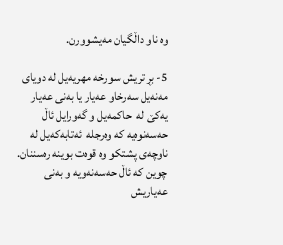وه‌ ناو داڵگیان مه‌یشوورن.

5- بڕ تریش سورخه‌ مهریه‌یل له‌ دویاى مه‌نه‌یل سه‌رخاو عه‌یار یا به‌نى عه‌یار یه‌کێ له‌  حاکمه‌یل و گه‌ورایل ئاڵ حه‌سه‌نوه‌یه‌ که وه‌رجله  ئه‌تابه‌که‌یل له‌ ناوچه‌ى پشتکو وه‌ قوه‌ت بوینه‌ ره‌سننان. چوین که‌ ئاڵ حه‌سه‌نه‌ویه‌ و به‌نى عه‌یاریش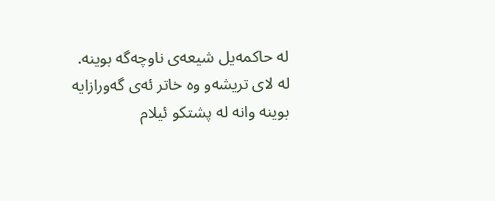له‌ حاکمه‌یل شیعه‌ى ناوچه‌گه‌ بوینه‌. له‌ لاى تریشه‌و وه‌ خاتر ئه‌ى گه‌ورازایه‌ بوینه‌ وانه‌ له‌ پشتکو ئیلام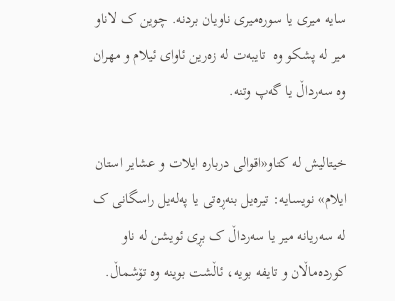سایه‌ میرى یا سوره‌میرى ناویان بردنه‌. چوین ک لاناو میر له‌ پشکو وه‌  تایبه‌ت له‌ زه‌رین ئاواى ئیلام و مهران وه‌ سه‌رداڵ یا گه‌پ وتنه‌.

خیتالیش له‌ کتاو«اقوالی درباره ایلات و عشایر استان ایلام» نویسایه‌: تیره‌یل بنه‌ڕه‌تى یا په‌له‌یل راسگانى ک له‌ سه‌ریانه‌ میر یا سه‌رداڵ ک بڕی ئویشن له‌ ناو کورده‌ماڵان و تایفه‌ بویه‌، ئاڵشت بوینه‌ وه‌ تۆشماڵ.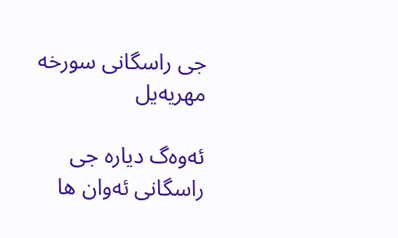جى راسگانى سورخه‌ مهریه‌یل

ئه‌وه‌گ دیاره‌ جى راسگانى ئه‌وان ها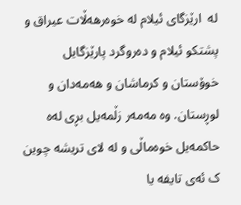له‌  ارێزگاى ئیلام له‌ خوه‌رهه‌ڵات عیراق و  پشتکو ئیلام و ده‌روگرد پارێزگایل خوۆستان و کرماشان و هه‌مه‌دان و لوڕستان. وه‌ مه‌مه‌ر زڵمه‌یل بڕی له‌ه‌ حاکمه‌یل خوه‌ماڵى و له‌ لاى تریشه‌ چوین ک ئه‌ى تایفه‌ یا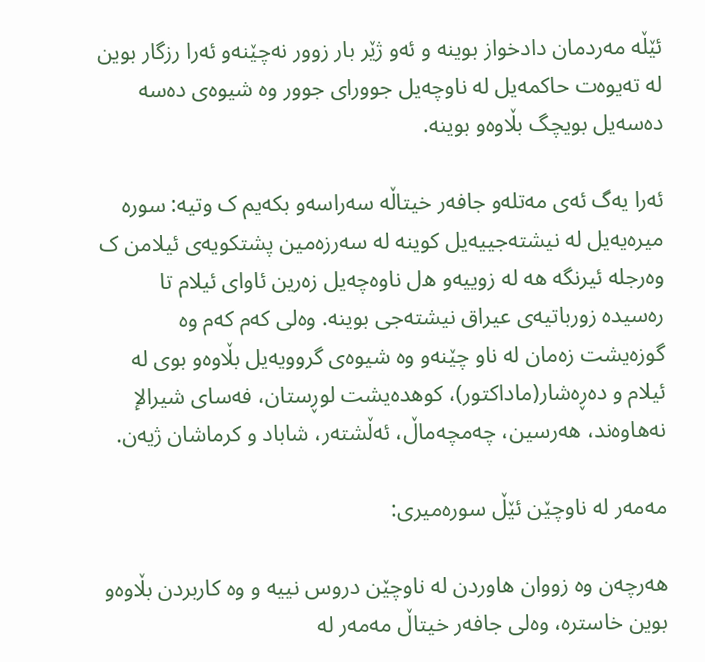ئێڵه‌ مه‌ردمان دادخواز بوینه‌ و ئه‌و ژێر بار زوور نه‌چێنه‌و ئه‌را رزگار بوین له‌ ته‌یوه‌ت حاکمه‌یل له‌ ناوچه‌یل جووراى جوور وه‌ شیوه‌ى ده‌سه‌ ده‌سه‌یل بویچگ بڵاوه‌و بوینه‌.

ئه‌را یه‌گ ئه‌ى مه‌تله‌و جافه‌ر خیتاڵه‌ سه‌راسه‌و بکه‌یم ک وتیه‌: سوره‌ میره‌یه‌یل له‌ نیشته‌جییه‌یل کوینه‌ له‌ سه‌رزه‌مین پشتکویه‌ى ئیلامن ک وه‌رجله‌ ئیرنگه‌ هه‌ له‌ زوییه‌و ه‌ل ناوه‌چه‌یل زه‌رین ئاواى ئیلام تا ره‌سیده‌ زورباتیه‌ى عیراق نیشته‌جى بوینه‌. وه‌لى که‌م که‌م وه‌ گوزه‌یشت زه‌مان له‌ ناو چێنه‌و وه‌ شیوه‌ى گروویه‌یل بڵاوه‌و بوى له‌ ئیلام و ده‌ڕه‌شار(ماداکتور)، کوهده‌یشت لوڕستان، فه‌ساى شیرالإ نه‌هاوه‌ند، هه‌رسین، چه‌مچه‌ماڵ، ئه‌ڵشته‌ر، شاباد و کرماشان ژیه‌ن.

مه‌مه‌ر له‌ ناوچێن ئێڵ سوره‌میرى:

هه‌رچه‌ن وه‌ زووان هاوردن له‌ ناوچێن دروس نییه‌ و وه‌ کاربردن بڵاوه‌و بوین خاستره‌، وه‌لى جافه‌ر خیتاڵ مه‌مه‌ر له‌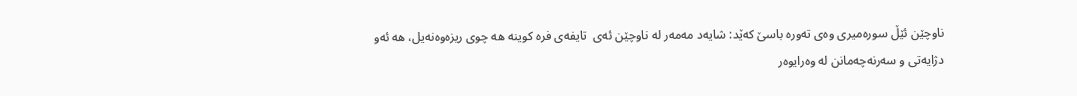ناوچێن ئێڵ سوره‌میرى وه‌ى ته‌وره‌ باسێ که‌ێد: شایه‌د مه‌مه‌ر له‌ ناوچێن ئه‌ى  تایفه‌ى فره‌ کوینه‌ هه‌ چوى ریزه‌وه‌نه‌یل، هه‌ ئه‌و دژایه‌تى و سه‌رنه‌چه‌مانن له‌ وه‌رایوه‌ر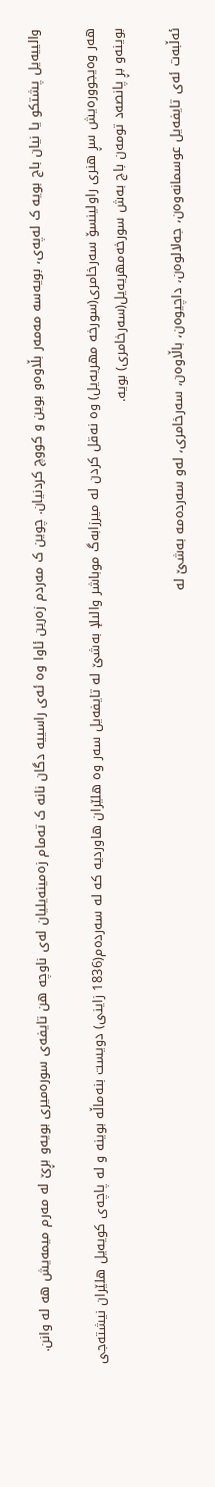والییه‌یل پشتکو یا نیان باج بویه‌ ک له‌په‌ى، بویه‌سه‌ مه‌مه‌ر بڵاوه‌و بوین و کووچ کردنیان. چوین ک مه‌ردم زه‌رین ئاوا وه‌ ئه‌ى راسییه‌ دگان نانه‌ ک ته‌مام زه‌مینه‌یلیان له‌ى ناوچه‌ هن تایفه‌ى سوره‌میرى بویه‌و بڕێ له‌ مه‌رم میمه‌یش هه‌ له‌ وانن.

هه‌ر وه‌یجووره‌یش سڕ هنرى راولینسۆ سه‌رخامرى(سورخه‌ مهریه‌یل) وه‌ نه‌قل کردن له‌ میرزابه‌گ موباشر والىلإ به‌شێ له‌ تایفه‌یل سه‌ر وه‌ هلێران هاوردیه‌ که له‌ سه‌رده‌م(1836 زاینى) دویست بنه‌ماڵه‌ بوینه‌ و له‌ پاچه‌ى کویه‌یل هلێران نیشته‌جى بوینه‌و بڕ پانصه‌د تومه‌ن باج به‌ش سورخه‌مهریه‌یل(سه‌رخامرى) بویه‌.

ئه‌ڵبه‌ت ئه‌ى تایفه‌یل عوسمانه‌وه‌ن، جه‌لالوه‌ن، داچیوه‌ن، باڵاوه‌ن، سه‌رخامرى، له‌و سه‌رده‌مه‌ به‌شێ له‌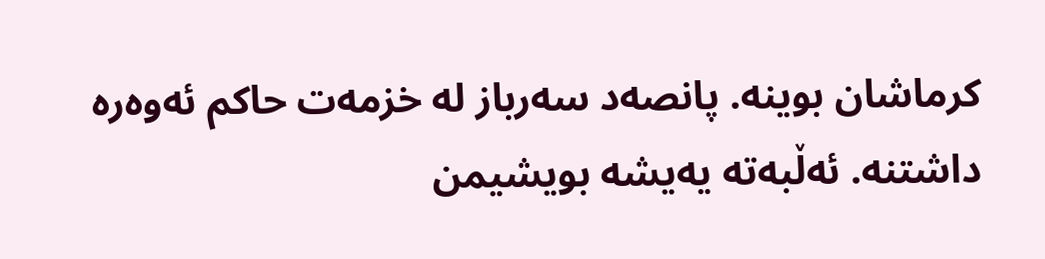کرماشان بوینه‌. پانصه‌د سه‌رباز له‌ خزمه‌ت حاکم ئه‌وه‌ره‌ داشتنه‌. ئه‌ڵبه‌ته‌ یه‌یشه‌ بویشیمن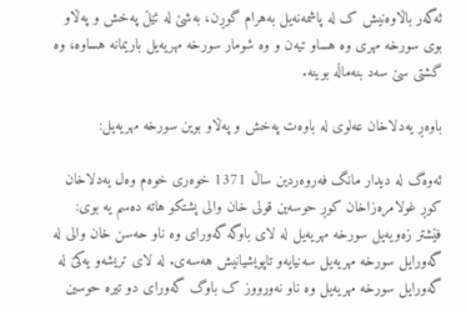ئه‌گه‌ر باڵاوه‌نیش ک له‌ پاشمه‌نه‌یل به‌هرام گوڕن، به‌شێ له‌ ئێڵ په‌خش و په‌ڵاو بوى سورخه‌ مهرى وه‌ هساو تیه‌ن و وه‌ شومار سورخه‌ مهریه‌یل باریمانه‌ هساوه‌، وه‌ گشتى سێ سه‌د بنه‌ماڵه‌ بوینه‌.

باوه‌ڕ یه‌دلاخان عه‌لوى له‌ باوه‌ت په‌خش و په‌ڵاو بوین سورخه‌ مهریه‌یل:

ئه‌وه‌گ له‌ دیدار مانگ فه‌روه‌ردین ساڵ 1371 خوه‌رى خوه‌م وه‌ل یه‌دلاخان کوڕ غولامره‌زاخان کوڕ حوسه‌ین قولى خان والى پشتکو هاته‌ ده‌سم یه‌ بوى: فێشتر زه‌ویه‌یل سورخه‌ مهریه‌یل له‌ لاى باوگه‌ گه‌وراى وه‌ ناو حه‌سن خان والى له‌ گه‌ورایل سورخه‌ مهریه‌یل سه‌نیایه‌و تاپویشیانیش هه‌سه‌ى. له‌ لاى تریشه‌و یه‌کێ له‌ گه‌ورایل سورخه‌ مهریه‌یل وه‌ ناو نه‌ورووز ک باوگ گه‌وراى دو تیره‌ حوسین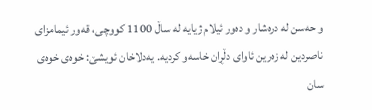و حه‌سن له‌ دره‌شار و ده‌ور ئیلام ژیایه‌ له‌ ساڵ 1100 کووچى، قه‌ور ئیمامزاى ناصردین له‌ زه‌رین ئاواى دڵڕان خاسه‌و کردیه‌. یه‌دلاخان ئویشێ: خوه‌ى خوه‌ى سان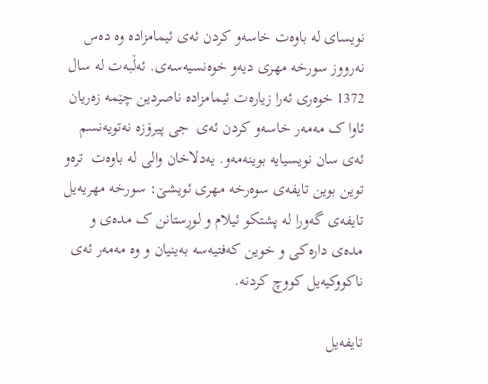نویساى له‌ باوه‌ت خاسه‌و کردن ئه‌ى ئیمامزاده‌ وه‌ ده‌س نه‌رووز سورخه‌ مهرى دیه‌و خوه‌نسیه‌سه‌ى. ئه‌ڵبه‌ت له‌ سال 1372 خوه‌رى ئه‌را زیاره‌ت ئیمامزاده‌ ناصردین چێمه‌ زه‌ریان ئاوا ک مه‌مه‌ر خاسه‌و کردن ئه‌ى  جى پیرۆزه‌ نه‌تویه‌نسم ئه‌ى سان نویسیایه‌ بوینه‌مه‌و. یه‌دلاخان والى له‌ باوه‌ت  تره‌و توین بوین تایفه‌ى سوه‌رخه‌ مهرى ئویشێ: سورخه‌ مهریه‌یل تایفه‌ى گه‌ورا له‌ پشتکو ئیلام و لوڕستانن ک مده‌ى و مده‌ى داره‌کى و خوین که‌فتیه‌سه‌ به‌ینیان و وه‌ مه‌مه‌ر ئه‌ى ناکووکیه‌یل کووچ کردنه‌.

تایفه‌یل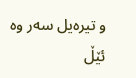و تیره‌یل سه‌ر وه‌ ئێڵ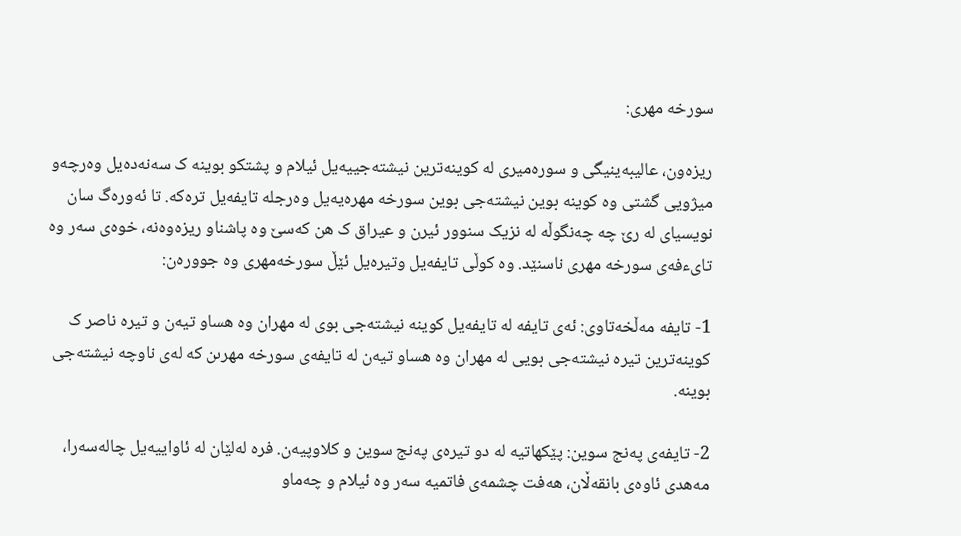سورخه‌ مهرى:

ریزه‌ون، عالیبه‌ینیگى و سوره‌میرى له‌ کوینه‌ترین نیشته‌جییه‌یل ئیلام و پشتکو بوینه‌ ک سه‌نه‌ده‌یل وه‌رچه‌و میژویى گشتى وه‌ کوینه‌ بوین‌ نیشته‌جى بوین سورخه‌ مهره‌یه‌یل وه‌رجله‌ تایفه‌یل تره‌که‌. تا ئه‌وره‌گ سان نویسیاى له‌ رێ چه‌ چه‌نگوڵه‌ له‌ نزیک سنوور ئیرن و عیراق ک هن که‌سێ وه‌ پاشناو ریزه‌وه‌نه‌، خوه‌ى سه‌ر وه‌ تایءفه‌ى سورخه‌ مهرى ناسنێد. وه‌ کوڵى تایفه‌یل وتیره‌یل ئێڵ سورخه‌مهرى وه‌ جووره‌ن:

1- تایفه‌ مه‌ڵخه‌تاوى: ئه‌ى تایفه‌ له‌ تایفه‌یل کوینه‌ نیشته‌جى بوى له‌ مهران وه‌ هساو تیه‌ن و تیره‌ ناصر ک کوینه‌ترین تیره‌ نیشته‌جى بویى له‌ مهران وه‌ هساو تیه‌ن له‌ تایفه‌ى سورخه‌ مهرىن که له‌ى ناوچه‌ نیشته‌جى بوینه‌.

2- تایفه‌ى په‌نج سوین: پێکهاتیه‌ له‌ دو تیره‌ى په‌نج سوین و کلاوپیه‌ن. فره‌ له‌لێان له‌ ئاواییه‌یل چاله‌سه‌را، مه‌هدى ئاوه‌ى بانقه‌ڵان، هه‌فت چشمه‌ى فاتمیه‌ سه‌ر وه‌ ئیلام و چه‌ماو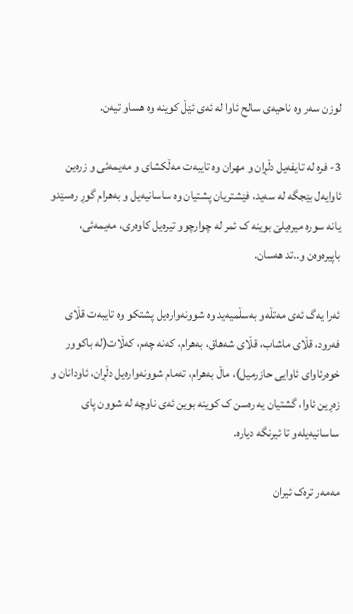لوزن سه‌ر وه‌ ناحیه‌ى سالح ئاوا له‌ ئه‌ى ئێڵ کوینه‌ وه‌ هساو تیه‌ن.

3- فره‌ له‌ تایفه‌یل دڵڕان و مهران وه‌ تایبه‌ت مه‌ڵکشاى و مه‌یمه‌ئى و زره‌ین ئاوایه‌ل بێجگه‌ له‌ سه‌ید، فێشتریان پشتیان وه‌ ساسانیه‌یل و به‌هرام گوڕ ره‌سێدو یانه‌ سوره‌ میره‌یلێ بوینه‌ ک ئمر له‌ چوارچوو تیره‌یل کاوه‌رى، مه‌یمه‌ئى، باپیره‌وه‌ن و..تد هه‌سان.

ئه‌را یه‌گ ئه‌ى مه‌تڵه‌و به‌سڵمیه‌ید وه‌ شوونه‌واره‌یل پشتکو وه‌ تایبه‌ت قڵاى فه‌رود، قڵاى ماشاب، قڵاى شه‌هاق، به‌هرام، که‌نه‌ چه‌م، که‌ڵات(له‌ باکوور خوه‌رئاواى ئاوایى حازرمیل)، ماڵ به‌هرام، ته‌مام شوونه‌واره‌یل دڵڕان، ئاودانان و  زه‌ڕین ئاوا، گشتیان یه‌ ره‌سن ک کوینه‌ بوین ئه‌ى ناوچه‌ له‌ شوون پاى ساسانیه‌یله‌و تا ئیرنگه‌ دیاره‌.

مه‌مه‌ر تره‌ک ئیران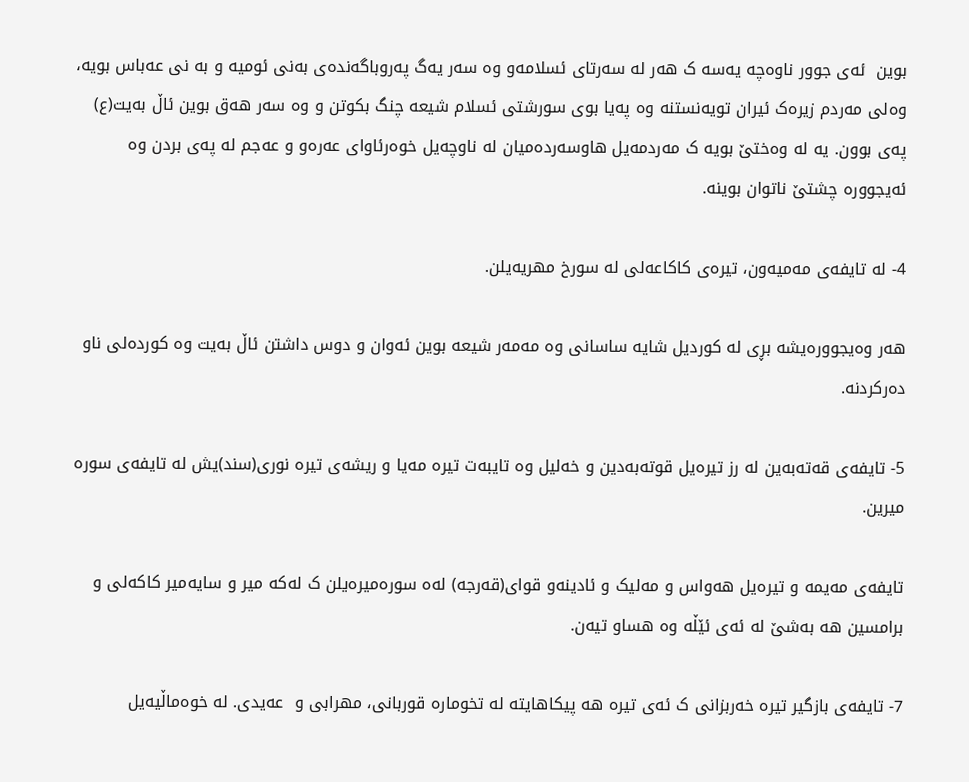بوین  ئه‌ى جوور ناوه‌چه‌ یه‌سه‌ ک هه‌ر له‌ سه‌رتاى ئسلامه‌و وه‌ سه‌ر یه‌گ په‌روباگه‌نده‌ى به‌نى ئومیه‌ و به‌ نى عه‌باس بویه‌، وه‌لى مه‌ردم زیره‌ک ئیران تویه‌نستنه‌ وه‌ په‌یا بوى سورشتى ئسلام شیعه‌ چنگ بکوتن و وه‌ سه‌ر هه‌ق بوین ئاڵ به‌یت(ع) په‌ى بوون. یه‌ له‌ وه‌ختێ بویه‌ ک مه‌ردمه‌یل هاوسه‌رده‌میان له‌ ناوچه‌یل خوه‌رئاواى عه‌ره‌و و عه‌جم له‌ په‌ى بردن وه‌ ئه‌یجووره‌ چشتێ ناتوان بوینه‌.

4- له‌ تایفه‌ى مه‌میه‌ون، تیره‌ى کاکاعه‌لى له‌ سورخ مهریه‌یلن.

هه‌ر وه‌یجووره‌یشه‌ بڕی له‌ کوردیل شایه‌ ساسانى وه‌ مه‌مه‌ر شیعه‌ بوین ئه‌وان و دوس داشتن ئاڵ به‌یت وه‌ کورده‌لى ناو ده‌رکردنه‌.

5- تایفه‌ى قه‌ته‌به‌ین له‌ رز تیره‌یل قوته‌به‌دین و خه‌لیل وه‌ تایبه‌ت تیره‌ مه‌یا و ریشه‌ى تیره‌ نورى(سند)یش له‌ تایفه‌ى سوره‌ میرین.

تایفه‌ى مه‌یمه‌ و تیره‌یل هه‌واس و مه‌لیک و ئادینه‌و قواى(قه‌رجه‌) له‌ه‌ سوره‌میره‌یلن ک له‌که‌ میر و سایه‌میر کاکه‌لى و برامسین هه‌ به‌شێ له‌ ئه‌ى ئێڵه‌ وه‌ هساو تیه‌ن.

7- تایفه‌ى بازگیر تیره‌ خه‌ربزانى ک ئه‌ى تیره‌ هه‌ پیکاهایته‌ له‌ تخوماره‌ قوربانى، مهرابى و  عه‌یدى. له‌ خوه‌ماڵیه‌یل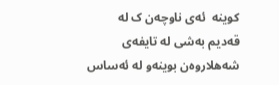کوینه‌  ئه‌ى ناوچه‌ن ک له‌ قه‌دیم به‌شی له‌ تایفه‌ى شه‌هلاروه‌ن بوینه‌و له‌ ئه‌ساس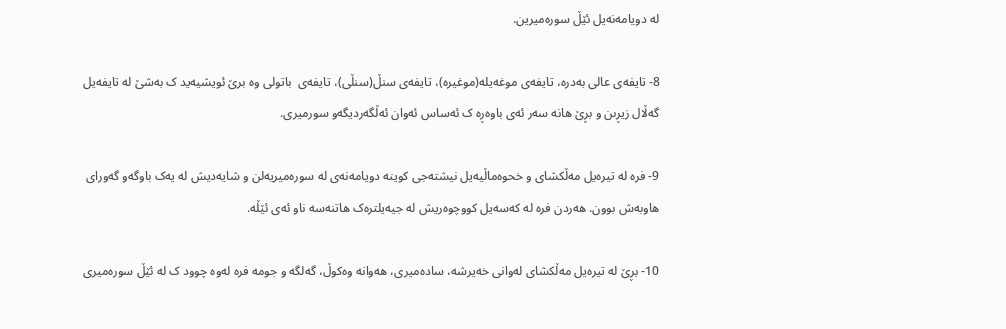له‌ دویامه‌نه‌یل ئێڵ سوره‌میرین.

8- تایفه‌ى عالى به‌دره‌، تایفه‌ى موغه‌یله‌(موغیره‌)، تایفه‌ى سنڵ(سنڵى)، تایفه‌ى  باتولى وه‌ برێ ئویشیه‌ید ک به‌شێ له‌ تایفه‌یل گه‌ڵال زیڕىن و بڕێ هانه‌ سه‌ر ئه‌ى باوه‌ڕه‌ ک ئه‌ساس ئه‌وان ئه‌ڵگه‌ردیگه‌و سورمیرى.

9- فره‌ له‌ تیره‌یل مه‌ڵکشاى و خحوه‌ماڵیه‌یل نیشته‌جى کوینه‌ دویامه‌نه‌ى له‌ سوره‌میریه‌لن و شایه‌دیش له‌ یه‌ک باوگه‌و گه‌وراى هاوبه‌ش بوون. هه‌ردن فره‌ له‌ که‌سه‌یل کووچوه‌ریش له جیه‌یلتره‌ک هاتنه‌سه‌ ناو ئه‌ى ئێڵه‌.

10- بڕێ له‌ تیره‌یل مه‌ڵکشاى له‌وانى خه‌یرشه‌، ساده‌میرى، هه‌وانه‌ وه‌کوڵ، گه‌لگه‌ و جومه‌ فره‌ له‌وه‌ چوود ک له‌ ئێڵ سوره‌میرى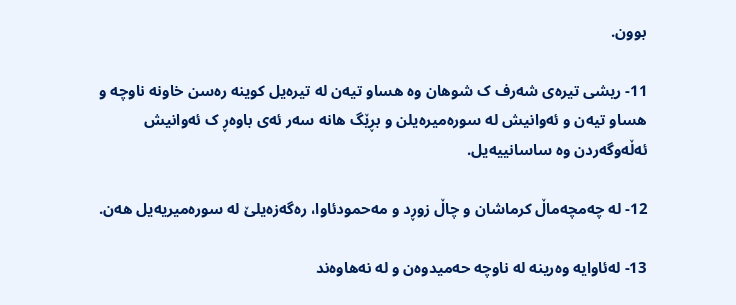بوون.

11- ریشى تیره‌ى شه‌رف ک شوهان وه‌ هساو تیه‌ن له‌ تیره‌یل کوینه‌ ره‌سن خاونه‌ ناوچه‌ و هساو تیه‌ن و ئه‌وانیش له‌ سوره‌میره‌یلن و بڕێگ هانه‌ سه‌ر ئه‌ى باوه‌ڕ ک ئه‌وانیش ئه‌ڵه‌وگه‌ردن وه‌ ساسانییه‌یل.

12- له‌ چه‌مچه‌ماڵ کرماشان و چاڵ زوڕد و مه‌حمودئاوا، ره‌گه‌زه‌یلێ له‌ سوره‌میریه‌یل هه‌ن.

13- له‌ئاوایه‌ وه‌رینه‌ له‌ ناوچه‌ حه‌میدوه‌ن و له‌ نه‌هاوه‌ند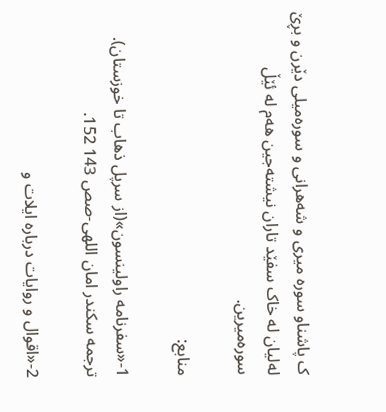ک پاشناو سوره‌ میرى و شه‌هرانى و سوره‌میلى دێرن و بڕێ له‌لیان له‌ خاک سفێد تاران نیشته‌جین هه‌م له‌ ئێڵ سوره‌میرین.

منابع:

1-«سفرنامه راولینسون»(از سرپل ذهاب تا خوزستان). ترجمه سکندر امان اللهی-صص 143 152.

2-«اقوال و روایات درباره ایلات و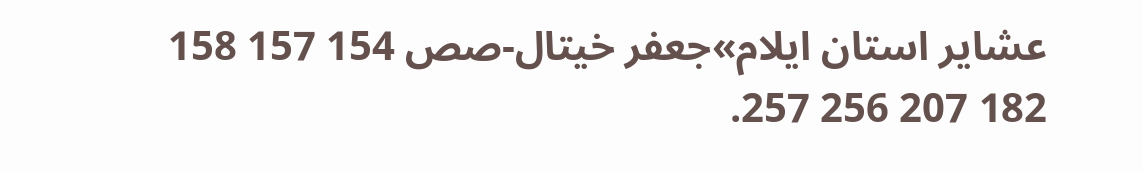عشایر استان ایلام»جعفر خیتال-صص 154 157 158 182 207 256 257.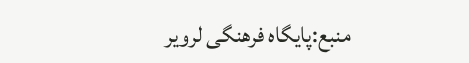منبع:پایگاه فرهنگی لرویر